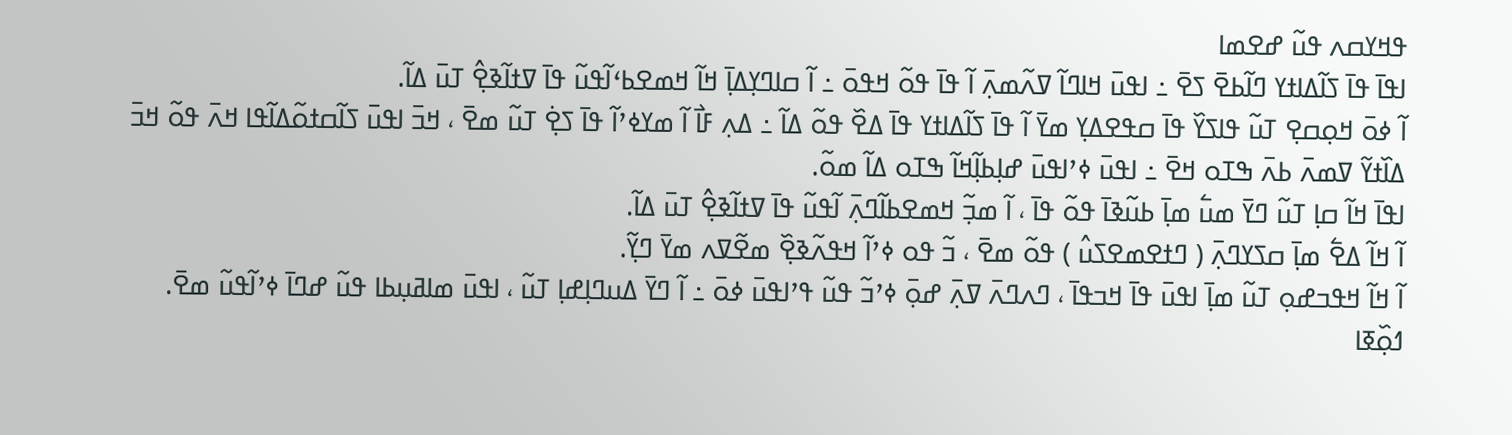ߟߞߌߛߍ ߟߎ߬ ߝߐߘߊ
ߊߟߊ߫ ߟߊ߫ ߖߊ߬ߡߊߙߌ ߣߊ߬ߕߐ߫ ߖߐ߫ ߸ ߊߟߎ߫ ߞߊߣߊ߬ ߜߍ߬ߘߍ߲߫ ߊ߬ ߟߊ߫ ߟߋ߬ ߞߟߋ߫ ߸ ߊ߬ ߛߊߣߌ߲ߡߊ߲߫ ߞߊ߬ ߞߘߐߕߵߊ߬ߟߎ߬ ߟߊ߫ ߜߙߊ߬ߢߐ߲߮ ߠߎ߫ ߡߊ߬.
ߊ߬ ߦߋ߫ ߞߋ߲ߛߐ߲ ߠߎ߬ ߟߊߖߌ߰ ߟߊ߫ ߛߟߐߡߌ߲ ߘߌ߫ ߊ߬ ߟߊ߫ ߖߊ߬ߡߊߙߌ ߟߊ߫ ߡߐ߰ ߟߋ߬ ߡߊ߬ ߸ ߡߍ߲ ߓߊ߯ ߊ߬ ߘߌߦߴߊ߬ ߟߊ߫ ߖߐ߲߭ ߠߎ߬ ߘߐ߫ ، ߞߏ߫ ߊߟߎ߫ ߖߊ߬ߛߙߋ߬ߡߊ߬ߟߊ ߞߍ߫ ߟߋ߬ ߞߏ߫ ߡߊ߰ߙߌ߬ ߜߘߍ߫ ߕߍ߫ ߒߠߋ ߞߐ߫ ߸ ߊߟߎ߫ ߦߴߊߟߎ߫ ߝߊ߲ߕߊ߲߬ߞߊ߬ ߒߠߋ ߡߊ߬ ߘߋ߬.
ߊߟߊ߫ ߞߊ߬ ߛߊ߲ ߠߎ߬ ߣߌ߫ ߘߎ߱ ߘߊ߲߫ ߕߎ߬ߢߊ߫ ߟߋ߬ ߟߊ߫ ، ߊ߬ ߘߏ߲߬ ߞߘߐߕߊ߬ߣߍ߲߫ ߊ߬ߟߎ߬ ߟߊ߫ ߜߙߊ߬ߢߐ߲߮ ߠߎ߫ ߡߊ߬.
ߊ߬ ߞߊ߬ ߡߐ߱ ߘߊ߲߫ ߛߖߌߣߍ߲߫ ( ߣߙߐߘߐߖߎ߮ ) ߟߋ߬ ߘߐ߫ ، ߏ߬ ߟߋ ߦߴߊ߬ ߞߟߍ߬ߢߐ߲߰ ߘߐ߬ߜߍ ߘߌ߫ ߣߌ߲߬.
ߊ߬ ߞߊ߬ ߞߟߏߝߋ߲ ߠߎ߬ ߘߊ߲߫ ߊߟߎ߫ ߟߊ߫ ߞߏߟߊ߫ ، ߣߍߣߍ߫ ߜߍ߲߫ ߝߋ߲߫ ߦߴߏ߬ ߟߎ߬ ߟߴߊߟߎ߫ ߦߋ߫ ߸ ߊ߬ ߣߌ߫ ߡߎߣߊ߲ߝߊ߲ ߠߎ߬ ، ߊߟߎ߫ ߘߊߥߎ߲ߕߊ ߟߎ߬ ߝߣߊ߫ ߦߴߊ߬ߟߎ߬ ߘߐ߫.
ߗߋ߲߰ߧߊ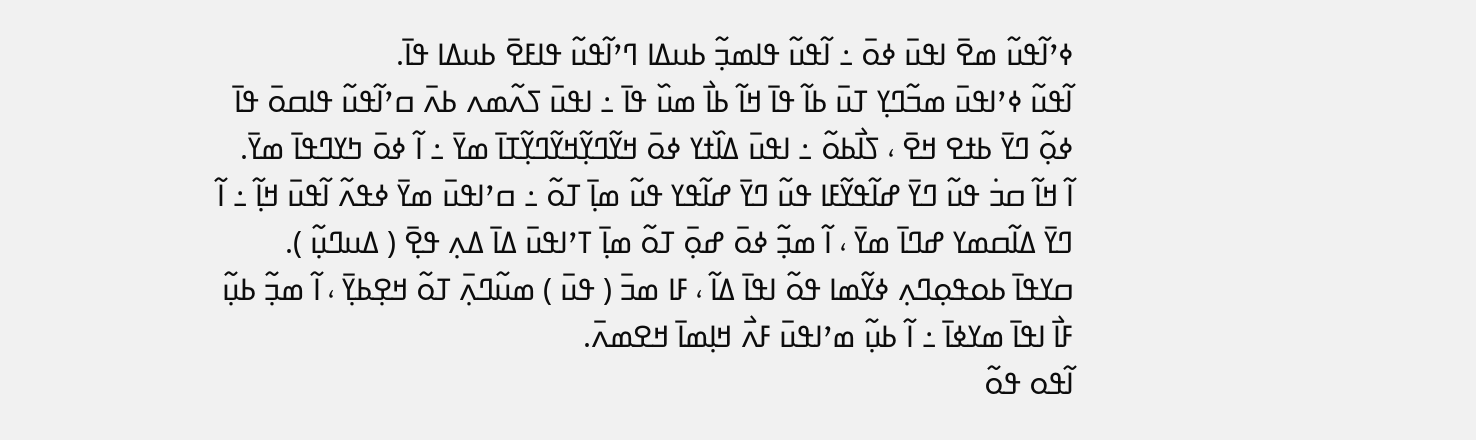ߦߴߊ߬ߟߎ߬ ߘߐ߫ ߊߟߎ߫ ߦߋ߫ ߸ ߊ߬ߟߎ߬ ߟߊߘߏ߲߬ ߕߎߡߊ ߣߴߊ߬ߟߎ߬ ߟߊߓߐ߫ ߕߎߡߊ ߟߊ߫.
ߊ߬ߟߎ߬ ߦߴߊߟߎ߫ ߘߏ߬ߣߌ߲ ߠߎ߫ ߕߊ߬ ߟߊ߫ ߞߊ߬ ߕߊ߯ ߘߎ߰ ߟߊ߫ ߸ ߊߟߎ߫ ߖߍ߬ߘߍ ߕߍ߫ ߛߴߊ߬ߟߎ߬ ߟߊߛߋ߫ ߟߊ߫ ߦߋ߲߬ ߣߌ߫ ߕߙߐ ߞߐ߫ ، ߖߊ߯ߕߋ߬ ߸ ߊߟߎ߫ ߡߊ߰ߙߌ ߦߋ߫ ߞߌ߬ߣߌ߲߬ߞߌ߬ߣߌ߲߬ߠߊ߫ ߘߌ߫ ߸ ߊ߬ ߦߋ߫ ߤߌߣߟߊ߫ ߘߌ߫.
ߊ߬ ߞߊ߬ ߛߏ߭ ߟߎ߬ ߣߌ߫ ߝߊ߬ߟߌ߬ߓߊ ߟߎ߬ ߣߌ߫ ߝߊ߬ߟߌ ߟߎ߬ ߘߊ߲߫ ߠߋ߬ ߸ ߛߴߊߟߎ߫ ߘߌ߫ ߦߟߍ߬ ߊ߬ߟߎ߫ ߞߊ߲߬ ߸ ߊ߬ ߣߌ߫ ߡߊ߬ߛߘߌ ߝߣߊ߫ ߘߌ߫ ، ߊ߬ ߘߏ߲߬ ߦߋ߫ ߝߋ߲߫ ߠߋ߬ ߘߊ߲߫ ߠߴߊߟߎ߫ ߡߊ߫ ߡߍ߲ ߟߐ߲߫ ( ߡߎߣߎ߲߬ ).
ߛߌߟߊ߫ ߕߋߟߋ߲ߣߍ߲ ߦߌ߬ߘߊ ߟߋ߬ ߊߟߊ߫ ߡߊ߬ ، ߓߊ ߘߏ߫ ( ߟߎ߫ ) ߘߎ߬ߣߍ߲߫ ߠߋ߬ ߞߐ߲ߕߌ߲߫ ، ߊ߬ ߘߏ߲߬ ߕߎ߲߬ ߓߊ߯ ߊߟߊ߫ ߘߌߦߊ߫ ߸ ߊ߬ ߕߎ߲߬ ߘߴߊߟߎ߫ ߓߍ߯ ߞߊ߲ߘߊ߫ ߞߐߘߍ߫.
ߊ߬ߟߋ ߟߋ߬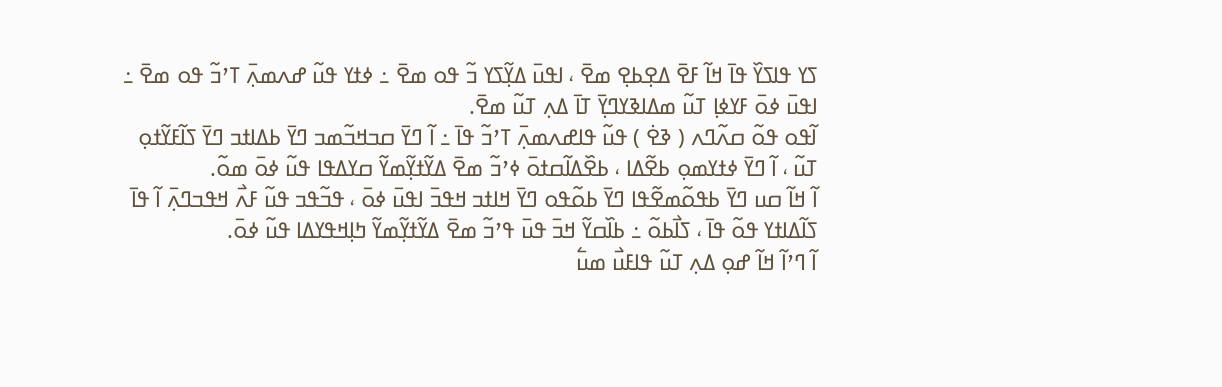ߖߌ ߟߊߖߌ߰ ߟߊ߫ ߞߊ߬ ߓߐ߫ ߡߐ߲ߕߐ߲ ߘߐ߫ ، ߊߟߎ߫ ߡߌ߲߬ߖߌ ߏ߬ ߟߋ ߘߐ߫ ߸ ߦߙߌ ߟߎ߬ ߝߍߘߍ߲߫ ߠߴߏ߬ ߟߋ ߘߐ߫ ߸ ߊߟߎ߫ ߦߋ߫ ߓߌߦߊ߲ ߠߎ߬ ߘߡߊߢߌߣߌ߲߫ ߠߊ߫ ߡߍ߲ ߠߎ߬ ߘߐ߫.
ߊ߬ߟߋ ߟߋ߬ ߛߍ߬ߣߍ ( ߢߐ߭ ) ߟߎ߬ ߟߊߝߍߘߍ߲߫ ߠߴߏ߬ ߟߊ߫ ߸ ߊ߬ ߣߌ߫ ߛߏߞߏ߬ߘߏ ߣߌ߫ ߕߡߊߙߏ ߣߌ߫ ߖߊ߬ߓߌ߬ߙߋ߲ ߠߎ߬ ، ߊ߬ ߣߌ߫ ߦߙߌߘߋ߲ ߕߐ߬ߡߊ ، ߕߐ߰ߡߊ߬ߛߙߋ߫ ߦߴߏ߬ ߘߐ߫ ߡߌ߬ߙߌ߲߬ߘߌ߬ ߛߌߡߟߊ ߟߎ߬ ߦߋ߫ ߘߋ߬.
ߊ߬ ߞߊ߬ ߛߎ ߣߌ߫ ߕߟߋ߬ߘߐ߬ߟߊ ߣߌ߫ ߕߋ߬ߟߋ ߣߌ߫ ߞߊߙߏ ߞߟߏ߫ ߊߟߎ߫ ߦߋ߫ ، ߟߏ߬ߟߏ ߟߎ߬ ߓߍ߯ ߞߟߏߣߍ߲߫ ߊ߬ ߟߊ߫ ߖߊ߬ߡߊߙߌ ߟߋ߬ ߟߊ߫ ، ߖߊ߯ߕߋ߬ ߸ ߕߊ߰ߛߌ߬ ߞߏ߫ ߟߎ߫ ߟߴߏ߬ ߘߐ߫ ߡߌ߬ߙߌ߲߬ߘߌ߬ ߤߊ߲ߞߟߌߡߊ ߟߎ߬ ߦߋ߫.
ߊ߬ ߣߴߊ߬ ߞߊ߬ ߝߋ߲ ߡߍ߲ ߠߎ߬ ߟߊߓߎ߯ ߘߎ߱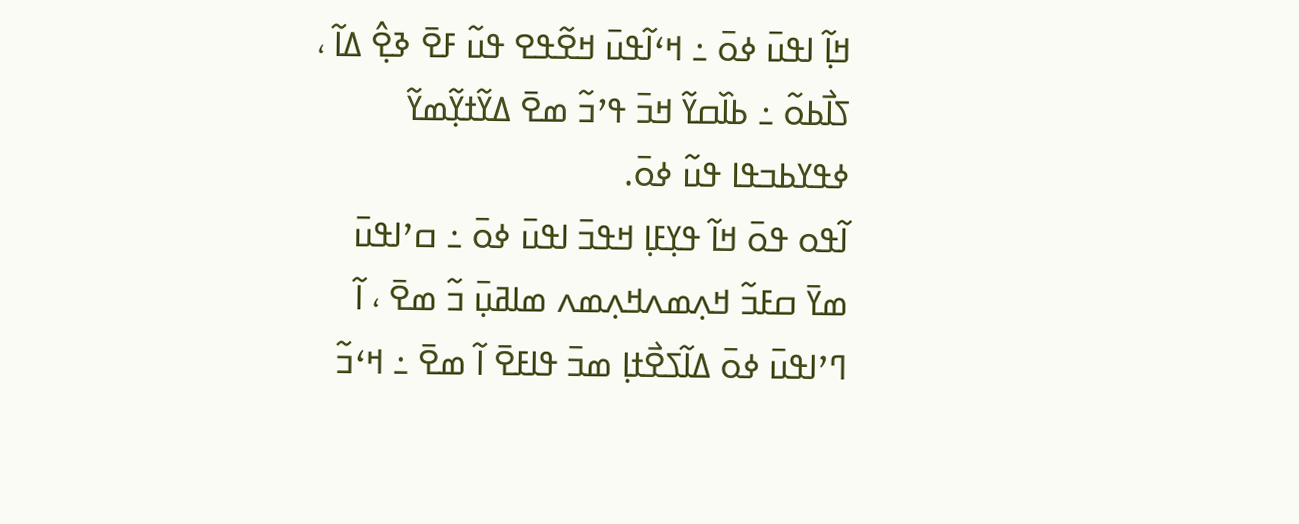ߞߊ߲߬ ߊߟߎ߫ ߦߋ߫ ߸ ߞߵߊ߬ߟߎ߫ ߞߐ߬ߟߐ ߟߎ߬ ߓߐ߫ ߢߐ߲߮ ߡߊ߬ ، ߖߊ߯ߕߋ߬ ߸ ߕߊ߰ߛߌ߬ ߞߏ߫ ߟߴߏ߬ ߘߐ߫ ߡߌ߬ߙߌ߲߬ߘߌ߬ ߦߟߌߕߏߟߊ ߟߎ߬ ߦߋ߫.
ߊ߬ߟߋ ߟߋ߫ ߞߊ߬ ߟߌ߲ߓߊ߲ ߞߟߏ߫ ߊߟߎ߫ ߦߋ߫ ߸ ߛߴߊߟߎ߫ ߘߌ߫ ߛߓߏ߬ ߞߍ߲ߘߍߞߍ߲ߘߍ ߘߊߥߎ߲߫ ߏ߬ ߘߐ߫ ، ߊ߬ ߣߴߊߟߎ߫ ߦߋ߫ ߡߊ߬ߖߐ߯ߙߊ߲ ߘߏ߫ ߟߊߓߐ߫ ߊ߬ ߘߐ߫ ߸ ߞߵߏ߬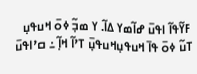ߓߌ߬ߟߊ߬ ߊߟߎ߫ ߝߊ߬ߘߌ ߡߊ߬. ߌ ߘߏ߲߬ ߦߋ߫ ߞߎߟߎ߲ ߠߎ߬ ߦߋ߫ ߟߊ߫ ߞߎߟߎ߲ߞߎߟߎ߲߫ ߠߴߊ߬ ߞߊ߲߬ ߸ ߛߴߊߟߎ߫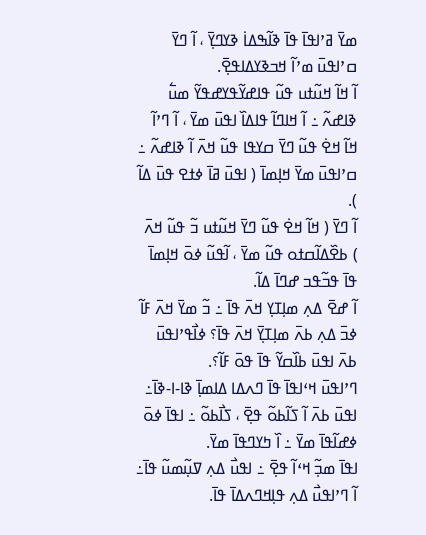ߘߌ߫ ߥߴߊߟߊ߫ ߟߊ߫ ߢߊ߬ߒߡߊ߭ ߢߌߣߌ߲߫ ، ߊ߬ ߣߌ߫ ߛߴߊߟߎ߫ ߘߴߊ߬ ߞߏߢߌߡߊߟߐ߲߫.
ߊ߬ ߞߊ߬ ߞߎ߬ߙߎ ߟߎ߬ ߟߊߝߌ߬ߟߌߝߟߌ߬ ߘߎ߱ ߢߊߝߍ߬ ߸ ߊ߬ ߞߊߣߊ߬ ߟߊߡߊ߰ ߊߟߎ߫ ߘߌ߫ ، ߊ߬ ߣߴߊ߬ ߞߊ߬ ߞߐ߭ ߟߎ߬ ߣߌ߫ ߛߌߟߊ ߟߎ߬ ߞߍ߫ ߊ߬ ߢߊߝߍ߬ ߸ ߛߴߊߟߎ߫ ߘߌ߫ ߞߊ߲ߘߊ߫ ( ߊߟߎ߫ ߥߊ߫ ߦߙߐ ߟߎ߫ ߡߊ߬ ).
ߊ߬ ߣߌ߫ ( ߞߊ߬ ߞߐ߭ ߟߎ߬ ߣߌ߫ ߞߎ߬ߙߎ ߏ߬ ߟߎ߬ ߞߍ߫ ) ߕߐ߰ߡߊ߬ߛߙߋ ߟߎ߬ ߘߌ߫ ، ߊ߬ߟߎ߬ ߦߋ߫ ߞߊ߲ߘߊ߫ ߟߊ߫ ߟߏ߬ߟߏ ߝߣߊ߫ ߡߊ߬.
ߊ߬ ߝߐ߫ ߡߍ߲ ߘߊ߲ߠߌ߲ ߞߍ߫ ߟߊ߫ ߸ ߏ߬ ߘߌ߫ ߞߍ߫ ߓߊ߬ ߦߏ߫ ߡߍ߲ ߕߍ߫ ߘߊ߲ߠߌ߲߫ ߞߍ߫ ߟߊ߫؟ ߦߊ߯ߟߴߊߟߎ߫ ߕߍ߫ ߊߟߎ߫ ߕߊ߰ߛߌ߬ ߟߊ߫ ߟߋ߫ ߓߊ߬؟.
ߣߴߊߟߎ߫ ߞߵߊߟߊ߫ ߟߊ߫ ߣߍߡߊ ߡߊߘߊ߲߫ ߢߊ-ߊ-ߢߊ߫߸ ߊߟߎ߫ ߕߍ߫ ߊ߬ ߖߊ߬ߕߋ߬ ߟߐ߲߫ ، ߖߊ߯ߕߋ߬ ߸ ߊߟߊ߫ ߦߋ߫ ߦߝߊ߬ߟߊ߫ ߘߌ߫ ߸ ߊ߰ ߤߌߣߟߊ߫ ߘߌ߫.
ߊߟߊ߫ ߘߏ߲߬ ߞߵߊ߬ ߟߐ߲߫ ߸ ߊߟߎ߯ ߡߍ߲ ߜߎ߲߬ߘߎ߬ ߟߊ߫߸ ߊ߬ ߣߴߊߟߎ߯ ߡߍ߲ ߟߊ߲ߞߣߍߡߊ߫ ߟߊ߫.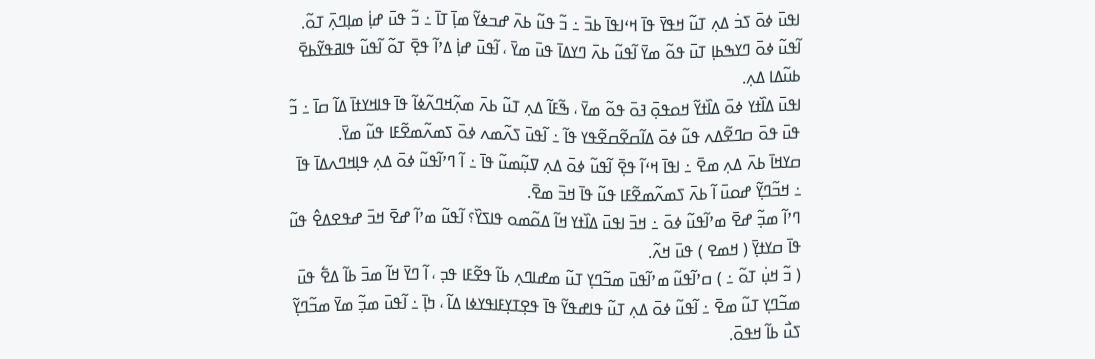ߊߟߎ߫ ߦߋ߫ ߖߏ߭ ߡߍ߲ ߠߎ߬ ߞߟߌ߫ ߟߊ߫ ߞߵߊߟߊ߫ ߕߏ߫ ߸ ߏ߬ ߟߎ߬ ߕߍ߫ ߝߏߦߌ߬ ߘߊ߲߫ ߠߊ߫ ߸ ߏ߬ ߟߎ߫ ߝߊ߲߭ ߘߊ߲ߣߍ߲߫ ߠߋ߬.
ߊ߬ߟߎ߬ ߦߋ߫ ߣߌߒߕߊ߲ ߠߎ߫ ߟߋ߬ ߘߌ߫ ߊ߬ߟߎ߬ ߕߍ߫ ߣߌߡߊ߫ ߟߎ߫ ߘߌ߫ ، ߊ߬ߟߎ߫ ߝߊ߲߭ ߡߴߊ߬ ߟߐ߲߫ ߠߋ߬ ߊ߬ߟߎ߬ ߟߊߥߟߌ߬ߕߐ߫ ߕߎ߬ߡߊ ߡߍ߲.
ߊߟߎ߫ ߡߊ߰ߙߌ ߦߋ߫ ߡߊ߰ߙߌ߬ ߞߋߟߋ߲߫ ߔߋ߫ ߟߋ߬ ߘߌ߫ ، ߒ߬ߓߊ߬ ߡߍ߲ ߠߎ߬ ߕߍ߫ ߘߍ߲߬ߞߣߍ߬ߦߊ߬ ߟߊ߫ ߟߊߞߌߙߊ߫ ߡߊ߬ ߛߊ߫ ߸ ߏ߬ ߟߎ߫ ߟߋ߫ ߛߣߐ߬ߡߍ ߟߎ߬ ߦߋ߫ ߡߊ߬ߛߐ߬ߛߐ߬ߟߌ ߟߊ߬ ߸ ߊ߬ߟߎ߫ ߖߍ߬ߘߍ ߦߋ߫ ߖߘߍ߬ߘߐ߬ߓߊ ߟߎ߬ ߘߌ߫.
ߛߌߞߊ߫ ߕߍ߫ ߡߍ߲ ߘߐ߫ ߸ ߊߟߊ߫ ߞߵߊ߬ ߟߐ߲߫ ߊ߬ߟߎ߬ ߦߋ߫ ߡߍ߲ ߜߎ߲߬ߘߎ߬ ߟߊ߫ ߸ ߊ߬ ߣߴߊ߬ߟߎ߬ ߦߋ߫ ߡߍ߲ ߟߊ߲ߞߣߍߡߊ߫ ߟߊ߫ ߸ ߞߏ߬ߣߌ߲߬ ߝߋߎ߫ ߊ߬ ߕߍ߫ ߖߘߍ߬ߘߐ߬ߓߊ ߟߎ߬ ߟߊ߫ ߞߏ߫ ߘߐ߫.
ߣߴߊ߬ ߘߏ߲߬ ߝߐ߫ ߘߴߊ߬ߟߎ߬ ߦߋ߫ ߸ ߞߏ߫ ߊߟߎ߫ ߡߊ߰ߙߌ ߞߊ߬ ߡߋ߬ߘߋ ߟߊߖߌ߰؟ ߊ߬ߟߎ߬ ߘߴߊ߬ ߝߐ߫ ߞߏ߫ ߝߟߐߡߐ߮ ߟߎ߬ ߟߊ߫ ߛߌߙߌ߲߫ ( ߞߘߐ ) ߟߎ߫ ߞߍ߬.
( ߏ߬ ߞߎ߲߭ ߠߋ߬ ߸ ) ߛߴߊ߬ߟߎ߬ ߘߴߊ߬ߟߎ߫ ߘߏ߬ߣߌ߲ ߠߎ߬ ߘߝߊߣߍ߲ ߕߊ߬ ߟߐ߬ߓߊ ߟߏ߲ ، ߊ߬ ߣߌ߫ ߞߊ߬ ߘߏ߫ ߕߊ߬ ߡߐ߱ ߟߎ߫ ߘߏ߬ߣߌ߲ ߠߎ߬ ߘߐ߫ ߸ ߊ߬ߟߎ߬ ߦߋ߫ ߡߍ߲ ߠߎ߬ ߟߊߝߟߌ߬ ߟߊ߫ ߟߐ߲ߠߌ߲ߓߊߟߌߦߊ ߡߊ߬ ، ߤߊ߲߫ ߸ ߊ߬ߟߎ߫ ߘߏ߲߬ ߘߌ߫ ߘߏ߬ߣߌ߲߬ ߖߎ߯ ߕߊ߬ ߞߟߋ߫.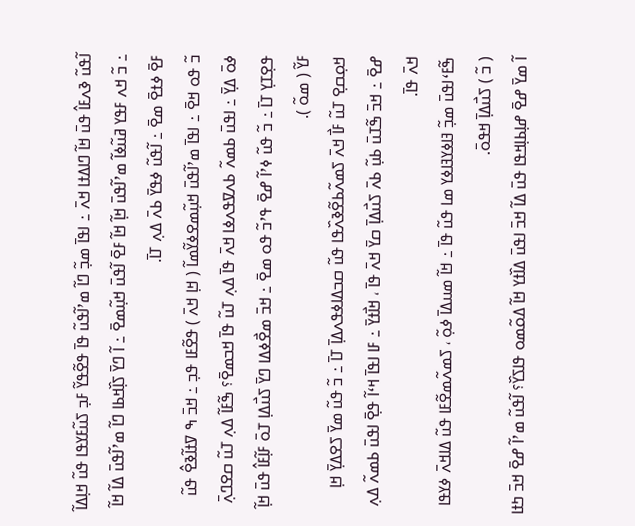ߊ߬ߟߎ߬ ߢߍߓߊ߮ ߟߎ߫ ߞߊ߬ ߣߊߡߙߊ ߞߍ߫ ߸ ߊߟߊ߫ ߘߏ߲߬ ߣߊ߬ ߘߴߊ߬ߟߎ߬ ߟߊ߫ ߟߐ߬ߟߌ߬ ߓߏ߲ ߖߎ߬ߓߌߟߊ ߟߎ߬ ߞߊ߲ߡߊ߬ ߸ ߏ߬ ߞߍ ߓߟߌ ߥߎ߬ߦߊ߬ ߘߴߊ߬ߟߎ߫ ߞߊ߲߬ ߞߊ߬ ߓߐ߫ ߊ߬ߟߎ߫ ߞߎ߲߬ߘߐ߫ ߸ ߊ߬ ߣߌ߫ ߖߊ߲߰ߞߕߊ ߣߊ߬ ߘߴߊ߬ߟߎ߫ ߡߊ߬ ߞߊ߬ ߓߐ߫ ߦߙߐ߫ ߘߐ߫ ߸ ߊ߬ߟߎ߬ ߦߟߌ߫ ߕߍ߫ ߡߍ߲ ߠߊ߫.
ߏ߬ ߟߋ ߞߐ߫ ߸ ߊߟߊ߫ ߘߴߊ߬ߟߎ߫ ߞߎ߲߬ߘߐߦߌ߬ߘߊ߬ ( ߞߊ߲ ߞߍ߫ ) ߟߐ߬ߓߊ ߟߏ߲ ߸ ߞߏ߫ ߒ ߜߙߊ߬ߢߐ߮ ߟߎ߬ ߦߋ߫ ߡߌ߲߫ ߸ ߊߟߎ߫ ߕߘߍ߬ ߕߍߜߟߍߦߊ ߞߍ߫ ߟߊ߫ ߡߍ߲ ߠߎ߬ ߟߊ߫ ߞߏߘߐ߫؟ ߒ߬ߓߊ߬ ߡߍ߲ ߠߎ߬ ߛߐߣߍ߲߫ ߟߐ߲ߠߌ߲ ߠߊ߫ ߸ ߏ߬ ߟߎ߬ ߦߴߊ߬ ߝߐ߫ ߟߴߏ߬ ߟߋ ߘߐ߫ ߸ ߞߏ߫ ߘߐ߯ߦߡߊ ߣߌ߫ ߖߎ߯ߡߊ߲ ߠߋ߫ ߓߊ߲߬ߓߊ߮ ߟߎ߫ ߞߊ߲߬ ߓߌ߬ ( ߘߋ߬ ).
ߞߋ߲ߛߐ߲ ߠߎ߬ ߓߊ߯ ߞߍ߫ ߖߘߍ߬ߕߐ߬ߢߍ߰ߟߊ ߟߎ߬ ߛߏߡߊߦߟߍߡߊ߲߫ ߠߊ߫ ߸ ߏ߬ ߟߎ߬ ߘߌ߫ ߖߐߡߌ߲߫ ߞߊ߲ ߝߐ߫ ߸ ߞߏ߫ ߒ߬ߠߎ߫ ߕߎ߲߬ ߕߍ߫ ߖߎ߯ߡߊ߲߫ ߛߌ߫ ߞߍ߫ ߟߊ߫ ، ߞߊ߯ߙߌ߫ ߸ ߓߊ ߊߟߊ߫ ߞߵߊ߬ ߟߐ߲߫ ߊߟߎ߫ ߕߘߍ߬ ߡߍ߲ ߞߍ߫ ߟߊ߫.
ߒ߬ߓߵߊߟߎ߫ ߘߏ߲߬ ߔߊߦߌߔߊߦߌ ߘߊ ߟߎ߬ ߟߊ߫ ߸ ߞߊ߬ ߘߎߡߊ߫ ߦߋ߲߬ ، ߖߘߍ߬ߘߐ߬ߓߊ ߟߎ߬ ߡߊߞߍ߫ ߦߌߟߊ ( ߏ߬ ) ߖߎ߯ߡߊ߲߫ ߞߟߋ߫.
ߊ߬ ߘߌ߫ ߝߐ߫ ߝߊ߲ߕߊ߲ߞߟߊ ߟߎ߫ ߡߊ߬ ߞߏ߫ ߊߟߎ߫ ߡߊ߰ߙߌ ߞߊ߬ ߡߋ߬ߘߋ ߟߊߖߌ߰؟ ߊ߬ߟߎ߬ ߘߴߊ߬ ߝߐ߫ ߞߏ߫ ߤߙߊ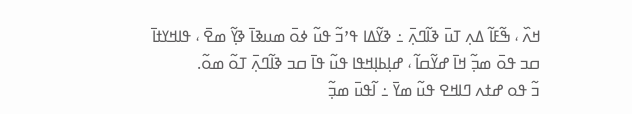ߞߍ߰ ، ߒ߬ߓߊ߬ ߡߍ߲ ߠߎ߫ ߢߊ߬ߣߍ߲߫ ߸ ߢߌ߬ߡߊ ߟߴߏ߬ ߟߎ߬ ߦߋ߫ ߘߎߢߊ߫ ߢߌ߲߬ ߘߐ߫ ، ߟߊߞߌߙߊ߫ ߛߏ ߟߋ߫ ߘߏ߲߬ ߞߊ߫ ߝߌ߬ߛߊ߬ ، ߝߊ߲ߕߊ߲ߞߟߊ ߟߎ߬ ߟߊ߫ ߛߏ ߢߊ߬ߣߍ߲߫ ߠߋ߬ ߘߋ߬.
ߏ߬ ߟߋ ߝߙߍ ߣߊߞߐ ߟߎ߬ ߘߌ߫ ߸ ߊ߬ߟߎ߫ ߘߏ߲߬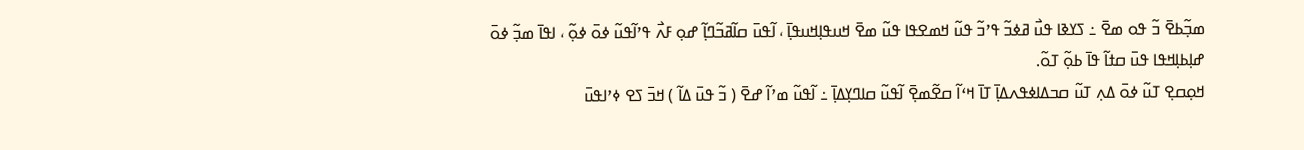ߘߏ߲߬ߕߐ߫ ߏ߬ ߟߋ ߘߐ߫ ߸ ߖߌߢߊ ߟߎ߯ ߥߦߏ߬ ߟߴߏ߬ ߟߎ߬ ߞߘߐߟߊ ߟߎ߬ ߘߐ߫ ߞߎߟߊ߲ߞߎߟߊ߲߫ ، ߊ߬ߟߎ߫ ߛߊ߬ߥߏ߬ߣߊ߲߬ ߝߋ߲ ߓߍ߯ ߟߴߊ߬ߟߎ߬ ߦߋ߫ ߦߋ߲߬ ، ߊߟߊ߫ ߘߏ߲߬ ߦߋ߫ ߝߊ߲ߕߊ߲ߞߟߊ ߟߎ߫ ߛߙߊ߬ ߟߊ߫ ߕߋ߲߬ ߠߋ߬.
ߞߋ߲ߛߐ߲ ߠߎ߬ ߦߋ߫ ߡߍ߲ ߠߎ߬ ߛߏߡߊߦߟߍߡߊ߲߫ ߠߊ߫ ߞߵߊ߬ ߛߐ߬ߘߐ߲߫ ߊ߬ߟߎ߬ ߛߊߣߌ߲ߡߊ߲߫ ߸ ߊ߬ߟߎ߬ ߘߴߊ߬ ߝߐ߫ ( ߏ߬ ߟߎ߫ ߡߊ߬ ) ߞߏ߫ ߖߐ ߦߴߊߟߎ߫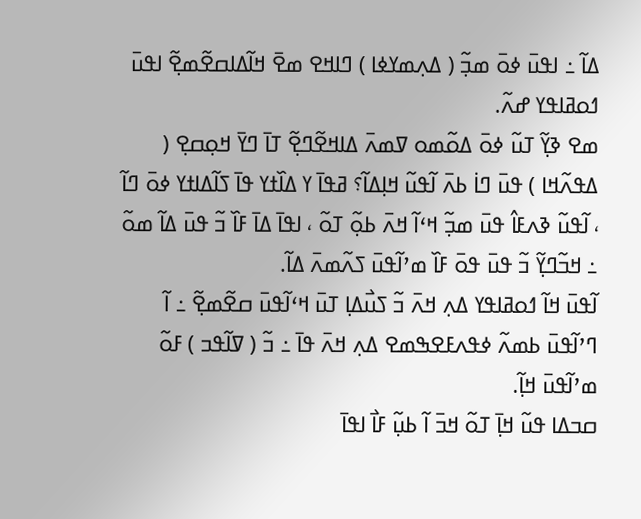ߡߊ߬ ߸ ߊߟߎ߫ ߦߋ߫ ߘߏ߲߬ ( ߡߍ߲ߘߌߦߊ ) ߣߊߞߐ ߘߐ߫ ߞߊ߬ߡߊߛߐ߬ߘߐ߲߬ ߊߟߎ߫ ߗߋߥߊߟߌ ߝߍ߬.
ߘߐ ߢߌ߲߬ ߠߎ߬ ߦߋ߫ ߡߋ߬ߘߋ ߜߘߍ߫ ߡߊߞߐ߬ߣߐ߲߬ ߠߊ߫ ߣߌ߫ ߞߋ߲ߛߐ߲ ( ߡߟߍ߬ߞߊ ) ߟߎ߫ ߣߊ߭ ߕߍ߫ ߊ߬ߟߎ߬ ߞߊ߲ߡߊ߬؟ ߥߟߊ߫ ߌ ߡߊ߰ߙߌ ߟߊ߫ ߖߊ߬ߡߊߙߌ ߦߋ߫ ߣߊ߬ ، ߊ߬ߟߎ߬ ߢߍߓߊ߮ ߟߎ߫ ߘߏ߲߬ ߞߵߊ߬ ߞߍ߫ ߕߋ߲߬ ߠߋ߬ ، ߊߟߊ߫ ߡߊ߫ ߓߊ߰ ߏ߬ ߟߎ߫ ߡߊ߬ ߘߋ߬ ߸ ߞߏ߬ߣߌ߲߬ ߏ߬ ߟߎ߫ ߟߋ߫ ߓߊ߰ ߘߴߊ߬ߟߎ߫ ߖߍ߬ߘߍ߫ ߡߊ߬.
ߊ߬ߟߎ߫ ߞߊ߬ ߗߋߥߊߟߌ ߡߍ߲ ߞߍ߫ ߏ߬ ߖߎ߯ߡߊ߲ ߠߎ߫ ߞߵߊ߬ߟߎ߫ ߛߐ߬ߘߐ߲߬ ߸ ߊ߬ ߣߴߊ߬ߟߎ߫ ߕߘߍ߬ ߦߟߍߓߐߒߘߐ ߡߍ߲ ߞߍ߫ ߟߊ߫ ߸ ߏ߬ ( ߜߊ߬ߟߏ ) ߓߋ߬ ߘߴߊ߬ߟߎ߫ ߞߊ߲߬.
ߛߏߡߊ ߟߎ߬ ߞߊ߲߫ ߠߋ߬ ߞߏ߫ ߊ߬ ߕߎ߲߬ ߓߊ߯ ߊߟߊ߫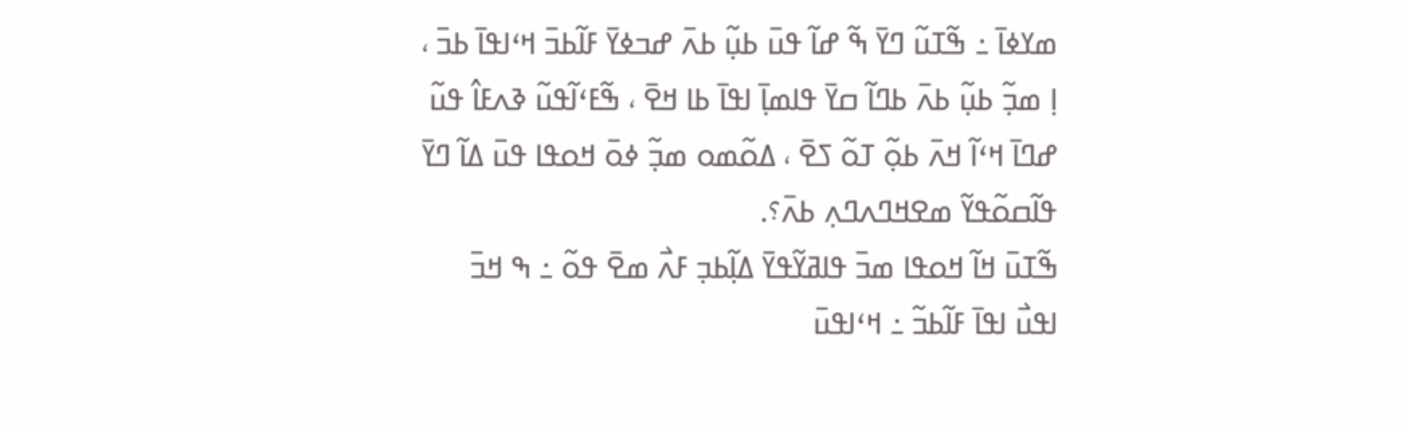ߘߌߦߊ߫ ߸ ߒ߬ߠߎ߬ ߣߌ߫ ߒ߬ ߝߊ߬ ߟߎ߫ ߕߎ߲߬ ߕߍ߫ ߝߏߦߌ߫ ߓߊ߬ߕߏ߫ ߞߵߊߟߊ߫ ߕߏ߫ ، ߊ߲ ߘߏ߲߬ ߕߎ߲߬ ߕߍ߫ ߕߣߊ߬ ߛߌ߫ ߟߊߘߊ߲߫ ߊߟߊ߫ ߕߊ ߞߐ߫ ، ߒ߬ߓߵߊ߬ߟߎ߬ ߢߍߓߊ߮ ߟߎ߬ ߝߣߊ߫ ߞߵߊ߬ ߞߍ߫ ߕߋ߲߬ ߠߋ߬ ߖߐ߫ ، ߡߋ߬ߘߋ ߘߏ߲߬ ߦߋ߫ ߞߋߟߊ ߟߎ߫ ߡߊ߬ ߣߌ߫ ߟߊ߬ߛߋ߬ߟߌ߬ ߘߐߞߣߍߣߍ߲ ߕߍ߫؟.
ߒ߬ߠߎ߫ ߞߊ߬ ߞߋߟߊ ߘߏ߫ ߟߊߥߌ߬ߟߌ߫ ߡߊ߲߬ߕߏ߲ ߓߍ߯ ߘߐ߫ ߟߋ߬ ߸ ߒ ߞߏ߫ ߊߟߎ߯ ߊߟߊ߫ ߓߊ߬ߕߏ߬ ߸ ߞߵߊߟߎ߫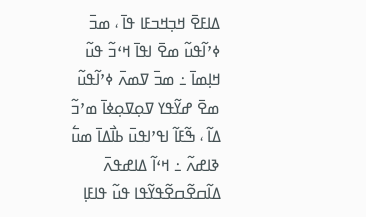ߡߊߓߐ߫ ߞߏ߲ߞߏߓߊ ߟߊ߫ ، ߘߏ߫ ߦߴߊ߬ߟߎ߬ ߘߐ߫ ߊߟߊ߫ ߞߵߏ߬ ߟߎ߬ ߞߊ߲ߘߊ߫ ߸ ߘߏ߫ ߜߘߍ߫ ߦߴߊ߬ߟߎ߬ ߘߐ߫ ߝߌ߬ߟߌ ߜߋ߲ߜߋ߲ߦߊ߫ ߘߴߏ߬ ߡߊ߬ ، ߒ߬ߓߊ߬ ߊߟߴߊߟߎ߫ ߕߊ߯ߡߊ߫ ߘߎ߱ ߢߊߝߍ߬ ߸ ߞߵߊ߬ ߡߊߝߟߍ߫ ߡߊ߬ߛߐ߬ߛߐ߬ߟߌ߬ߟߊ ߟߎ߬ ߟߊߓߊ߲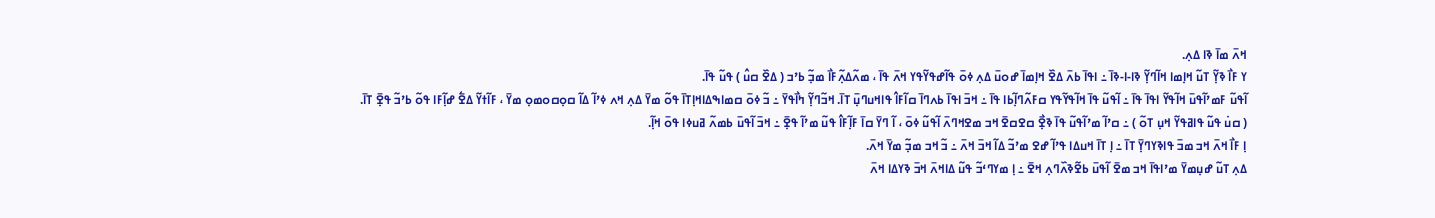ߞߍ߫ ߘߊ߫ ߢߊ ߡߍ߲.
ߌ ߓߊ߯ ߢߌ߲߬ ߠߎ߬ ߞߊ߲ߘߊ ߞߊ߬ߣߌ߲߬ ߢߊ-ߊ-ߢߊ߫ ߸ ߊߟߊ߫ ߕߍ߫ ߡߐ߰ ߞߊ߲ߘߊ߫ ߝߋߎ߫ ߡߍ߲ ߦߋ߫ ߟߊ߬ߝߟߌ߬ߟߌ ߞߍ߫ ߟߊ߫ ، ߘߍ߬ߡߍ߲߬ߓߊ߯ ߘߏ߲߬ ߕߴߏ ( ߡߐ߰ ߛߎ߮ ) ߟߎ߬ ߟߊ߫.
ߊ߬ߟߎ߬ ߓߘߴߊ߬ߟߎ߫ ߞߊ߬ߟߌ߬ ߊߟߊ߫ ߟߊ߫ ߸ ߊ߬ߟߎ߬ ߟߊ߫ ߞߊ߬ߟߌ߬ߟߌ ߛߓߍ߬ߣߊ߲߬ߕߊ ߟߊ߫ ߸ ߞߏ߫ ߊߟߊ߫ ߕߍߣߊ߫ ߛߊ߬ߓߊ߮ ߟߊߞߎߣߎ߲߫ ߠߊ߫. ߞߏ߬ߣߌ߲߬ ߤߊ߯ߟߌ߫ ߸ ߏ߬ ߦߋ߫ ߛߘߊߒߡߊߞߊ߲ߠߊ߫ ߟߋ߬ ߘߌ߫ ߡߍ߲ ߞߍ ߦߴߊ߬ ߡߊ߬ ߛߋ߲ߛߋߘߋ߲ ߘߌ߫ ، ߓߊ߬ߙߌ߬ ߡߐ߱ ߝߊ߲߬ߓߊ ߟߋ߬ ߕߴߏ߬ ߟߐ߲߫ ߠߊ߫.
( ߛߎ߭ ߟߎ߬ ߟߊߥߟߌ߬ ߞߎ߲ ߠߋ߬ ) ߸ ߛߴߊ߬ ߘߴߊ߬ߟߎ߬ ߟߊ߫ ߢߐ߲߯ ߛߐߛߐ߫ ߞߏ ߘߐߞߣߍ߫ ߊ߬ߟߎ߬ ߦߋ߫ ، ߊ߬ ߣߌ߫ ߛߊ߫ ߓߊ߲߬ߓߊ߮ ߟߎ߬ ߘߴߊ߬ ߟߐ߲߫ ߸ ߞߏ߫ ߊ߬ߟߎ߫ ߕߘߍ߬ ߥߎߦߊ ߟߋ߫ ߞߊ߲߬.
ߊ߲ ߓߊ߯ ߞߍ߫ ߞߏ ߘߏ߫ ߟߊߢߌߣߌ߲߫ ߠߊ߫ ߸ ߊ߲ ߠߊ߫ ߞߎߡߊ ߟߴߊ߬ ߝߐ ߘߴߏ߬ ߡߊ߬ ߞߏ߫ ߞߍ߫ ߸ ߏ߬ ߞߏ ߘߏ߲߬ ߘߌ߫ ߞߍ߫.
ߡߍ߲ ߠߎ߬ ߝߎ߲ߘߌ߫ ߘߴߊߟߊ߫ ߞߏ ߘߐ߫ ߊ߬ߟߎ߫ ߕߐ߬ߢߍ߰ߣߍ߲ ߞߐ߫ ߸ ߊ߲ ߘߌߣߵߏ߬ ߟߎ߬ ߡߊߞߍ߫ ߞߏ߫ ߢߌߡߊ ߞߍ߫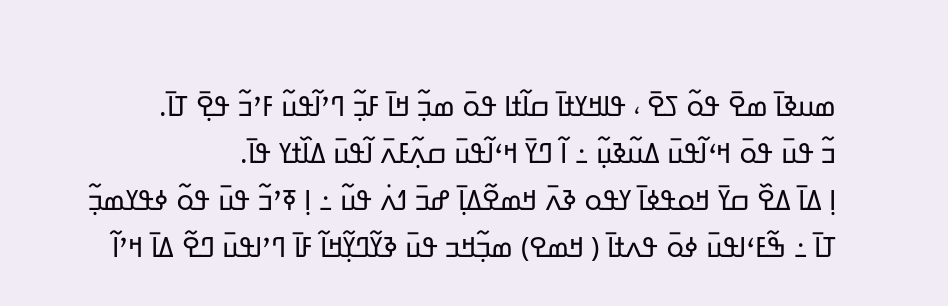ߘߎߢߊ߫ ߘߐ߫ ߟߋ߬ ߖߐ߫ ، ߟߊߞߌߙߊ߫ ߛߊ߬ߙߊ ߟߋ߫ ߘߏ߲߬ ߞߊ߫ ߓߏ߲߬ ߣߴߊ߬ߟߎ߬ ߓߴߏ߬ ߟߐ߲߫ ߠߊ߫.
ߏ߬ ߟߎ߫ ߟߋ߫ ߞߵߊ߬ߟߎ߫ ߡߎ߬ߢߎ߲߬ ߸ ߊ߬ ߣߌ߫ ߞߵߊ߬ߟߎ߫ ߛߍ߲߬ߓߍ߫ ߊ߬ߟߎ߫ ߡߊ߰ߙߌ ߟߊ߫.
ߊ߲ ߡߊ߫ ߡߐ߰ ߛߌ߫ ߞߋߟߦߊ߫ ߌߟߋ ߢߍ߫ ߞߘߐ߬ߡߊ߲߫ ߝߏ߫ ߗߍ߭ ߟߎ߬ ߸ ߊ߲ ߧߴߏ߬ ߟߎ߫ ߟߋ߬ ߦߟߌߘߏ߲߬ ߠߊ߫ ߸ ߒ߬ߓߵߊߟߎ߫ ߦߋ߫ ߟߍߙߊ߫ ( ߞߘߐ) ߘߏ߲߬ߞߏ ߟߎ߫ ߢߌ߬ߣߌ߲߬ߞߊ߬ ߓߊ߫ ߣߴߊߟߎ߫ ߣߐ߬ ߡߊ߫ ߞߴߊ߬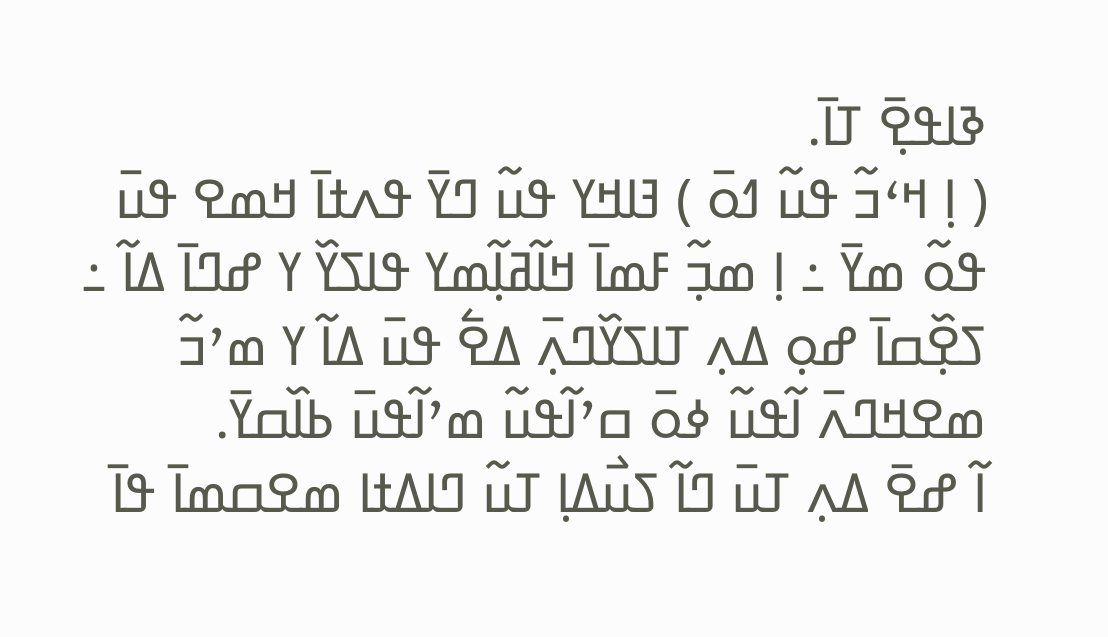ߢߊߟߐ߲߫ ߠߊ߫.
( ߊ߲ ߞߵߏ߬ ߟߎ߬ ߗߋ߫ ) ߔߊߞߌ ߟߎ߬ ߣߌ߫ ߟߍߙߊ߫ ߞߘߐ ߟߎ߫ ߟߋ߬ ߘߌ߫ ߸ ߊ߲ ߘߏ߲߬ ߓߘߊ߫ ߞߊ߬ߥߊ߲߬ߘߌ ߟߊߖߌ߰ ߌ ߝߣߊ߫ ߡߊ߬ ߸ ߖߐ߲߰ߛߊ߫ ߝߋ߲ ߡߍ߲ ߠߊߖߌ߰ߣߍ߲߫ ߡߐ߱ ߟߎ߫ ߡߊ߬ ߌ ߘߴߏ߬ ߘߐߞߣߍ߫ ߊ߬ߟߎ߬ ߦߋ߫ ߛߴߊ߬ߟߎ߬ ߘߴߊ߬ߟߎ߫ ߕߊ߰ߛߌ߫.
ߊ߬ ߝߐ߫ ߡߍ߲ ߠߎ߫ ߣߊ߬ ߖߎ߯ߡߊ߲ ߠߎ߬ ߣߊߡߙߊ ߘߐߛߘߊ߫ ߟߊ߫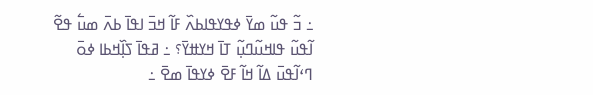߸ ߏ߬ ߟߎ߬ ߘߌ߫ ߦߟߌߟߊߕߍ߰ ߓߊ߬ ߞߏ߫ ߊߟߊ߫ ߕߍ߫ ߘߎ߱ ߟߐ߬ ߊ߬ߟߎ߬ ߟߊߞߎ߬ߣߎ߲߬ ߠߊ߫ ߞߌߚߌ߫؟ ߸ ߥߟߊ߫ ߖߊ߲߰ߞߕߊ ߦߋ߫ ߣߵߊ߬ߟߎ߫ ߡߊ߬ ߞߊ߬ ߓߐ߫ ߦߌߟߊ߫ ߘߐ߫ ߸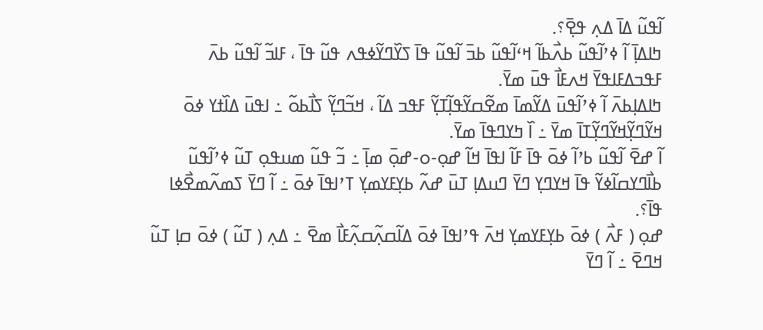ߊ߬ߟߎ߬ ߡߊ߫ ߡߍ߲ ߟߐ߲߫؟.
ߤߊߡߊ߲߫ ߊ߬ ߦߴߊ߬ߟߎ߬ ߕߍ߯ߕߊ߬ ߞߵߊ߬ߟߎ߬ ߕߏ߫ ߊ߬ߟߎ߬ ߟߊ߫ ߖߌ߰ߣߌ߬ߦߟߍ ߟߎ߬ ߟߊ߫ ، ߓߊߏ߬ ߊ߬ߟߎ߬ ߕߍ߫ ߓߟߏߡߓߊߟߌ߫ ߞߍߓߊ߯ ߟߎ߫ ߘߌ߫.
ߤߊߡߊ߲ߕߍ߫ ߊ߬ ߦߴߊ߬ߟߎ߫ ߡߌ߬ߘߊ߫ ߘߐ߬ߛߌ߬ߟߊ߲߬ߠߌ߲߬ ߓߟߏ ߡߊ߬ ، ߞߏ߬ߣߌ߲߬ ߖߊ߯ߕߋ߬ ߸ ߊߟߎ߫ ߡߊ߰ߙߌ ߦߋ߫ ߞߌ߬ߣߌ߲߬ߞߌ߬ߣߌ߲߬ߠߊ߫ ߘߌ߫ ߸ ߊ߰ ߤߌߣߟߊ߫ ߘߌ߫.
ߊ߬ ߝߐ߫ ߊ߬ߟߎ߬ ߕߴߊ߬ ߦߋ߫ ߟߊ߫ ߓߊ߬ ߊߟߊ߫ ߞߊ߬ ߝߋ߲-ߋ-ߝߋ߲߫ ߘߊ߲߫ ߸ ߏ߬ ߟߎ߬ ߘߎߟߋ߲ ߠߎ߬ ߦߴߊ߬ߟߎ߬ ߕߊ߯ߣߌߛߊ߬ߦߌ߬ ߟߊ߫ ߞߌߣߌ߲ ߣߌ߫ ߣߎߡߊ߲ ߠߎ߫ ߝߍ߬ ߕߌ߲ߓߌߘߌ߲ ߠߴߊߟߊ߫ ߦߋ߫ ߸ ߊ߬ ߣߌ߫ ߖߘߍ߬ߘߐ߯ߦߊ ߟߊ߫؟.
ߝߋ߲ ( ߓߍ߯ ) ߦߋ߫ ߕߌ߲ߓߌߘߌ߲ ߞߍ߫ ߟߴߊߟߊ߫ ߦߋ߫ ߡߊ߬ߛߍ߲߬ߛߍ߲߬ߓߊ߯ ߘߐ߫ ߸ ߡߍ߲ ( ߠߎ߬ ) ߦߋ߫ ߛߊ߲ ߠߎ߬ ߞߣߐ߫ ߸ ߊ߬ ߣߌ߫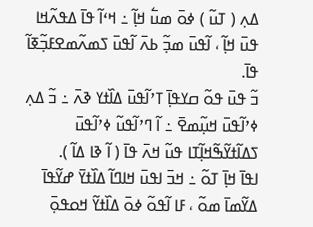ߡߍ߲ ( ߠߎ߬ ) ߦߋ߫ ߘߎ߱ ߞߊ߲߬ ߸ ߞߵߊ߬ ߟߊ߫ ߡߟߍ߬ߞߊ ߟߎ߫ ߞߊ߲߬ ، ߊ߬ߟߎ߫ ߘߏ߲߬ ߕߍ߫ ߊ߬ߟߎ߫ ߖߘߍ߬ߘߐߓߏ߲߬ߧߊ߬ ߟߊ߫.
ߏ߬ ߟߎ߫ ߟߋ߬ ߛߌߟߊ߲߫ ߠߴߊ߬ߟߎ߫ ߡߊ߰ߙߌ ߢߍ߫ ߸ ߏ߬ ߡߍ߲ ߦߴߊ߬ߟߎ߫ ߞߎ߲߬ߘߐ߫ ߸ ߊ߬ ߣߴߊ߬ߟߎ߬ ߦߴߊ߬ߟߎ߫ ߖߡߊ߬ߙߌ߬ߒ߬ߞߊ߲߬ߠߊ ߟߎ߬ ߞߍ߫ ߟߊ߫ ( ߊ߬ ߢߊ ߡߊ߬ ).
ߊߟߊ߫ ߞߊ߲߫ ߠߋ߬ ߸ ߞߏ߫ ߊߟߎ߫ ߞߊߣߊ߬ ߡߊ߰ߙߌ߫ ߝߌ߬ߟߊ߫ ߡߌ߬ߘߊ߫ ߘߋ߬ ، ߓߊ ߊ߬ߟߋ߬ ߦߋ߫ ߡߊ߰ߙߌ߬ ߞߋߟߋ߲߫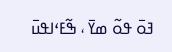ߔߋ߫ ߟߋ߬ ߘߌ߫ ، ߒ߬ߓߵߊߟߎ߫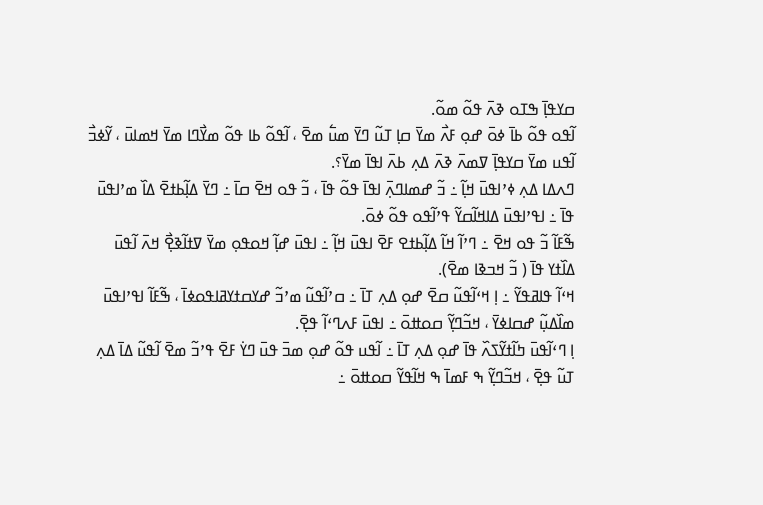ߛߌߟߊ߲߫ ߒߠߋ ߢߍ߫ ߟߋ߬ ߘߋ߬.
ߊ߬ߟߋ ߟߋ߬ ߕߊ߫ ߦߋ߫ ߝߋ߲ ߓߍ߯ ߘߌ߫ ߛߊ߲ ߠߎ߬ ߣߌ߫ ߘߎ߱ ߘߐ߫ ، ߊ߬ߟߋ߬ ߕߊ ߟߋ߬ ߘߌ߯ߣߊ ߘߌ߫ ߞߘߊߎ߫ ، ߌ߬ߦߏ߯ ߊ߬ߟߎ ߘߌ߫ ߛߌߟߊ߲߫ ߜߘߍ߫ ߢߍ߫ ߡߍ߲ ߕߍ߫ ߊߟߊ߫ ߘߌ߫؟.
ߣߍߡߊ ߡߍ߲ ߦߴߊߟߎ߫ ߞߊ߲߬ ߸ ߏ߬ ߝߘߊߣߍ߲߫ ߊߟߊ߫ ߟߋ߬ ߟߊ߫ ، ߏ߬ ߟߋ ߞߐ߫ ߛߊ߫ ߸ ߣߌ߫ ߡߊ߲߬ߕߙߐ߫ ߡߊ߰ ߘߴߊߟߎ߫ ߟߊ߫ ߸ ߊߟߴߊߟߎ߫ ߡߊߞߊ߬ߛߌ߬ ߟߴߊ߬ߟߋ ߟߋ߬ ߦߋ߫.
ߒ߬ߓߊ߬ ߏ߬ ߟߋ ߞߐ߫ ߸ ߣߴߊ߬ ߞߊ߬ ߡߊ߲߬ߕߙߐ ߓߐ߫ ߊߟߎ߫ ߞߊ߲߬ ߸ ߊߟߎ߫ ߝߊ߲߬ ߞߋߟߋ߲ ߘߌ߫ ߜߙߊ߬ߢߐ߲߯ ߞߍ߫ ߊ߬ߟߎ߫ ߡߊ߰ߙߌ ߟߊ߫ ( ߏ߬ ߞߏߢߊ ߘߐ߫).
ߞߵߊ߬ ߟߊߥߟߌ߬ ߸ ߊ߲ ߞߵߊ߬ߟߎ߬ ߛߐ߫ ߝߋ߲ ߡߍ߲ ߠߊ߫ ߸ ߛߴߊ߬ߟߎ߬ ߘߴߏ߬ ߝߌߛߙߌߥߊߟߋߦߊ߫ ، ߒ߬ߓߊ߬ ߊߟߴߊߟߎ߫ ߘߊ߰ߡߎ߲߬ ߝߛߊߦߌ߫ ، ߞߏ߬ߣߌ߲߬ ߛߋߚߋ߫ ߸ ߊߟߎ߫ ߓߍߣߵߊ߬ ߟߐ߲߫.
ߊ߲ ߣߵߊ߬ߟߎ߫ ߤߊ߬ߙߌ߬ߖߍ߰ ߟߊ߫ ߝߋ߲ ߡߍ߲ ߠߊ߫ ߸ ߊ߬ߟߎ ߟߋ߬ ߝߋ߲ ߘߏ߫ ߟߎ߫ ߣߌ߭ ߓߐ߫ ߟߴߏ߬ ߘߐ߫ ߊ߬ߟߎ߬ ߡߊ߫ ߡߍ߲ ߠߎ߬ ߟߐ߲߫ ، ߞߏ߬ߣߌ߲߬ ߒ ߓߘߊ߫ ߒ ߞߊ߬ߟߌ߬ ߛߋߚߋ߫ ߸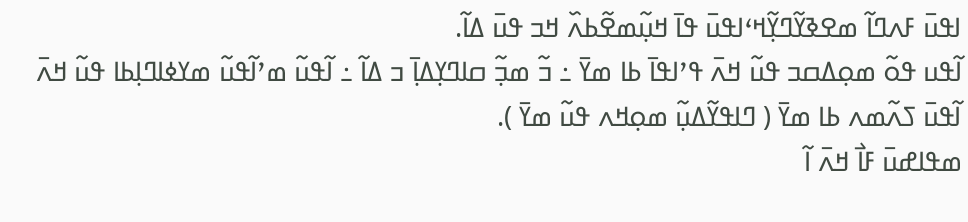ߊߟߎ߫ ߓߍߣߊ߬ ߘߐߢߌ߬ߣߌ߲߬ߞߵߊߟߎ߫ ߟߊ߫ ߞߎ߲߬ߘߐ߬ߕߍ߰ ߞߏ ߟߎ߫ ߡߊ߬.
ߊ߬ߟߎ ߟߋ߬ ߘߋ߲ߡߛߏ ߟߎ߬ ߞߍ߫ ߟߴߊߟߊ߫ ߕߊ ߘߌ߫ ߸ ߏ߬ ߘߏ߲߬ ߛߊߣߌ߲ߡߊ߲߫ ߏ ߡߊ߬ ߸ ߊ߬ߟߎ߬ ߘߴߊ߬ߟߎ߬ ߘߌߦߊߣߊ߲ߕߊ ߟߎ߬ ߞߍ߫ ߊ߬ߟߎ߫ ߖߍ߬ߘߍ ߕߊ ߘߌ߫ ( ߣߊߟߌ߬ߡߎ߲߬ ߘߋ߲ߞߍ ߟߎ߬ ߘߌ߫ ).
ߘߟߊߝߎ߫ ߓߊ߯ ߞߍ߫ ߊ߬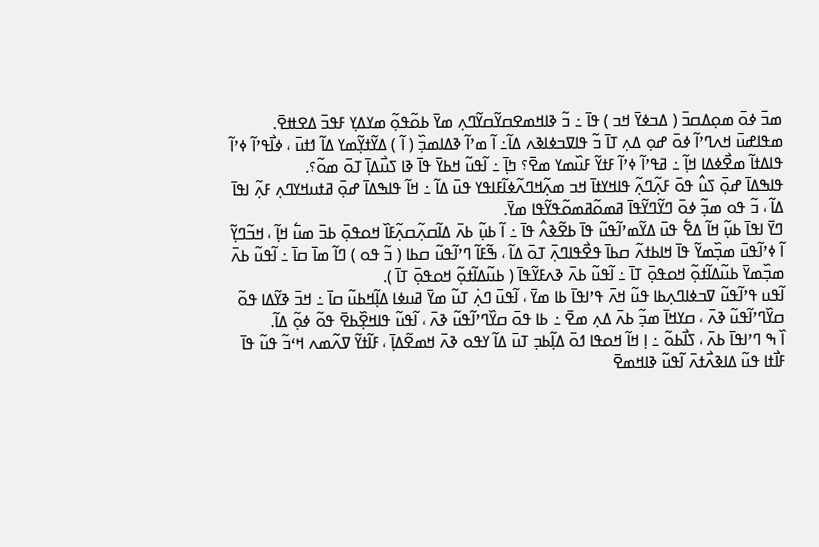ߘߏ߫ ߦߋ߫ ߘߋ߲ߡߛߏ߫ ( ߡߏߦߌ߫ ߞߏ ) ߟߊ߫ ߸ ߏ߬ ߢߊߞߘߐߛߌ߬ߛߌ߬ߣߍ߲ ߘߌ߫ ߕߋ߬ߟߋ߲߬ ߘߌߡߌ߲ ߓߟߏ߫ ߡߐߚߐ߫.
ߘߟߊߝߎ߫ ߞߍߣߴߊ߬ ߦߋ߫ ߝߋ߲ ߡߍ߲ ߠߊ߫ ߏ߬ ߟߊߜߏߦߊߢߍ ߡߊ߬߸ ߊ߬ ߘߴߊ߬ ߢߡߊߘߏ߲߰ ( ߊ߬ ) ߡߌ߬ߙߌ߲߬ߘߌ ߡߊ߬ ߗߙߎ߫ ، ߦߊ߯ߟߴߊ߬ ߦߴߊ߬ ߟߊߡߙߊ߬ ߘߐ߯ߦߡߊ ߞߊ߲߬ ߸ ߥߟߴߊ߬ ߦߴߊ߬ ߓߙߌ߬ ߓߎ߰ߘߌ ߘߐ߫؟ ߤߊ߲߫ ߸ ߊ߬ߟߎ߬ ߞߕߌ߫ ߟߊ߫ ߢߊ ߖߎ߯ߡߊ߲߫ ߠߋ߫ ߘߋ߬؟.
ߟߊߒߡߊ߫ ߝߋ߲߫ ߖߎ߮ ߟߋ߫ ߓߍ߲߬ߣߍ߲߬ ߟߊߞߌߙߊ߫ ߞߏ ߘߍ߲߬ߞߣߍ߬ߦߊ߬ߓߊߟߌ ߟߎ߫ ߡߊ߬ ߸ ߞߊ߬ ߟߊߒߡߊ߫ ߝߋ߲߫ ߥߙߎߞߌߣߍ߲ ߓߍ߲߬ ߊߟߊ߫ ߡߊ߬ ، ߏ߬ ߟߋ ߘߏ߲߬ ߦߋ߫ ߣߌ߬ߣߌ߬ߟߊ߫ ߥߘߋ߬ߥߘߋ߬ߟߌ߬ߟߊ ߘߌ߫.
ߣߌ߫ ߊߟߊ߫ ߕߎ߲߬ ߞߊ߬ ߡߐ߱ ߟߎ߫ ߡߌ߬ߘߴߊ߬ߟߎ߬ ߟߊ߫ ߕߐ߬ߢߍ߮ ߟߊ߫ ߸ ߊ߬ ߕߎ߲߬ ߕߍ߫ ߡߊ߬ߛߍ߲߬ߛߍ߲߬ߓߊ߰ ߞߋߟߋ߲߫ ߕߏ߫ ߘߎ߱ ߞߊ߲߬ ، ߞߏ߬ߣߌ߲߬ ߊ߬ ߦߴߊ߬ߟߎ߫ ߘߏ߲߰ߘߌ߬ ߟߊ߫ ߞߊߕߙߍ߬ ߛߕߊ߫ ߟߐ߯ߟߊߣߍ߲߫ ߠߋ߫ ߡߊ߬ ، ߒ߬ߓߊ߬ ߣߴߊ߬ߟߎ߬ ߛߕߊ ( ߏ߬ ߟߋ ) ߣߊ߬ ߘߊ߫ ߛߊ߫ ߸ ߊ߬ߟߎ߬ ߕߍ߫ ߘߏ߲߰ߘߌ߫ ߕߎ߬ߡߊ߬ߙߋ߲߬ ߞߋߟߋ߲߫ ߠߊ߫ ߸ ߊ߬ߟߎ߬ ߕߍ߫ ߢߍߓߌ߬ߟߊ߫ ( ߕߎ߬ߡߊ߬ߙߋ߲߬ ߞߋߟߋ߲߫ ߠߊ߫ ).
ߊ߬ߟߎ ߟߴߊ߬ߟߎ߬ ߜߏߦߊߣߍ߲ߕߊ ߟߎ߬ ߞߍ߫ ߟߴߊߟߊ߫ ߕߊ ߘߌ߫ ، ߊ߬ߟߎ߫ ߣߍ߲߭ ߠߎ߬ ߘߌ߫ ߥߎߦߊ ߡߊ߲߬ߞߕߎ߬ ߛߊ߫ ߸ ߞߏ߫ ߢߌ߬ߡߊ ߟߋ߬ ߛߌ߰ߣߴߊ߬ߟߎ߬ ߢߍ߫ ، ߛߌߞߊ߫ ߘߏ߲߬ ߕߍ߫ ߡߍ߲ ߘߐ߫ ߸ ߕߊ ߟߋ߫ ߛߌ߰ߣߴߊ߬ߟߎ߬ ߢߍ߫ ، ߊ߬ߟߎ߬ ߟߊߞߐ߲߰ߕߐ߫ ߟߋ߬ ߦߋ߲߬ ߡߊ߬.
ߊ߰ ߒ ߣߴߊߟߊ߫ ߕߍ߫ ، ߖߊ߯ߕߋ߬ ߸ ߊ߲ ߞߊ߬ ߞߋߟߊ ߗߋ߫ ߡߊ߲߬ߕߏ߲ ߠߎ߫ ߡߊ߬ ߌߟߋ ߢߍ߫ ߞߘߐ߬ߡߊ߲߫ ، ߓߊ߬ߙߌ߬ ߜߍ߬ߘߍ ߞߵߏ߬ ߟߎ߬ ߟߊ߫ ߓߊ߯ߙߊ ߟߎ߬ ߡߊߢߍ߯ߙߍ߫ ߊ߬ߟߎ߬ ߢߊߞߘߐ߫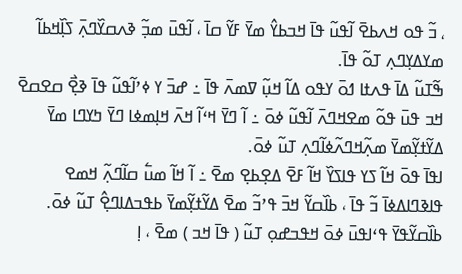، ߏ߬ ߟߋ ߞߍߕߐ߫ ߊ߬ߟߎ߬ ߟߊ߫ ߞߏߕߌ߮ ߘߌ߫ ߓߌ߬ ߛߊ߫ ، ߊ߬ߟߎ߫ ߘߏ߲߬ ߢߍߛߌ߰ߣߍ߲߫ ߖߊ߲߰ߞߕߊ߬ ߘߌߡߌ߲ߣߍ߲ ߠߋ߬ ߟߊ߫.
ߒ߬ߠߎ߬ ߡߊ߫ ߟߍߙߊ ߗߋ߫ ߌߟߋ ߡߊ߬ ߞߎ߲߬ ߜߘߍ߫ ߟߊ߫ ߸ ߝߏ߫ ߌ ߦߴߊ߬ߟߎ߬ ߟߊ߫ ߢߐ߲߯ ߛߐߛߐ߫ ߞߏ ߟߎ߫ ߟߋ߬ ߘߐߞߣߍ߫ ߊ߬ߟߎ߬ ߦߋ߫ ߸ ߊ߬ ߣߌ߫ ߞߵߊ߬ ߞߍ߫ ߞߊ߲ߘߦߊ ߣߌ߫ ߤߌߣߊ ߘߌ߫ ߡߌ߬ߙߌ߲߬ߘߌ߫ ߘߍ߲߬ߞߣߍ߬ߦߊ߬ߣߍ߲ ߠߎ߬ ߦߋ߫.
ߊߟߊ߫ ߟߋ߫ ߞߊ߬ ߖߌ ߟߊߖߌ߰ ߞߊ߬ ߓߐ߫ ߡߐ߲ߕߐ߲ ߘߐ߫ ߸ ߊ߬ ߞߊ߬ ߘߎ߱ ߛߊ߬ߣߍ߲߬ ߞߘߐ ߟߊߢߣߊߡߦߊ߫ ߏ߬ ߟߊ߫ ، ߕߊ߰ߛߌ߬ ߞߏ߫ ߟߴߏ߬ ߘߐ߫ ߡߌ߬ߙߌ߲߬ߘߌ߫ ߕߟߏߡߊߣߐ߲߮ ߠߎ߬ ߦߋ߫.
ߕߊ߰ߛߌ߬ߟߌ߫ ߟߵߊߟߎ߫ ߦߋ߫ ߞߟߏߝߋ߲ ߠߎ߬ ( ߟߊ߫ ߞߏ ) ߘߐ߫ ، ߊ߲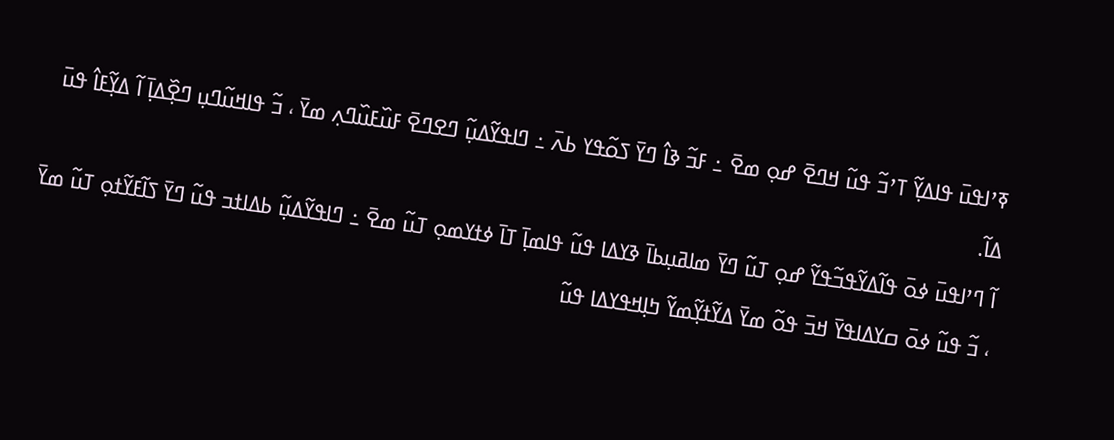ߧߴߊߟߎ߫ ߟߊߡߌ߲߬ ߠߴߏ߬ ߟߎ߬ ߞߣߐ߫ ߝߋ߲ ߘߐ߫ ߸ ߓߏ߬ ߢߊ߮ ߣߌ߫ ߖߋ߬ߟߌ ߕߍ߫ ߸ ߣߊߟߌ߬ߡߎ߲߬ ߣߐߣߐ߫ ߓߎ߰ߓߎ߰ߣߍ߲ ߘߌ߫ ، ߏ߬ ߟߊߞߎ߬ߣߎ߲ ߣߐ߲߰ߡߊ߲߫ ߊ߬ ߡߌ߲߬ߓߊ߮ ߟߎ߫ ߡߊ߬.
ߊ߬ ߣߴߊߟߎ߫ ߦߋ߫ ߟߊ߬ߡߌ߬ߟߏ߬ߟߌ߬ ߝߋ߲ ߠߎ߬ ߣߌ߫ ߘߊߥߎ߲ߕߊ߫ ߢߌߡߊ ߟߎ߬ ߟߊߘߊ߲߫ ߠߊ߫ ߦߙߌߘߋ߲ ߠߎ߬ ߘߐ߫ ߸ ߣߊߟߌ߬ߡߎ߲߬ ߕߡߊߙߏ ߟߎ߬ ߣߌ߫ ߖߊ߬ߓߌ߬ߙߋ߲ ߠߎ߬ ߘߌ߫ ، ߏ߬ ߟߎ߬ ߦߋ߫ ߛߌߡߊߟߌ߫ ߞߏ߫ ߟߋ߬ ߘߌ߫ ߡߌ߬ߙߌ߲߬ߘߌ߬ ߤߊ߲ߞߟߌߡߊ ߟߎ߬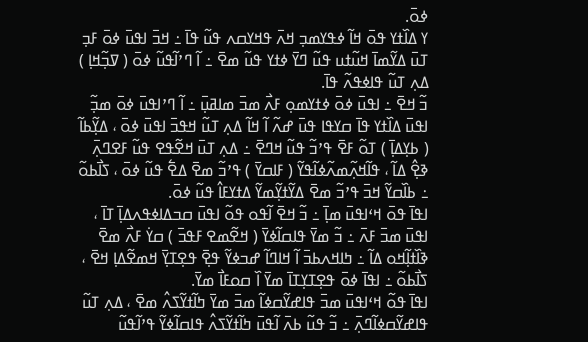ߦߋ߫.
ߌ ߡߊ߰ߙߌ ߟߋ߫ ߞߊ߬ ߦߟߌߘߏ߲ ߞߍ߫ ߟߞߌߛߍ ߟߎ߬ ߟߊ߫ ߸ ߞߏ߫ ߊߟߎ߫ ߦߋ߫ ߓߏ߲ ߠߎ߫ ߡߌ߬ߘߊ߫ ߞߎ߬ߙߎ ߟߎ߬ ߣߌ߫ ߦߙߌ ߟߎ߬ ߘߐ߫ ߸ ߊ߬ ߣߴߊ߬ߟߎ߬ ߦߋ߫ ( ߜߏ߲߬ߞߊ߲ ) ߡߍ߲ ߠߎ߬ ߟߊߦߟߍ߬ ߟߊ߫.
ߏ߬ ߞߐ߫ ߸ ߊߟߎ߫ ߦߋ߫ ߦߙߌߘߋ߲ ߓߍ߯ ߘߏ߫ ߘߊߥߎ߲߫ ߸ ߊ߬ ߣߴߊߟߎ߫ ߦߋ߫ ߘߏ߲߬ ߊߟߎ߫ ߡߊ߰ߙߌ ߟߊ߫ ߛߌߟߊ ߟߎ߫ ߝߍ߬ ߊ߬ ߞߊ߬ ߡߍ߲ ߠߎ߬ ߞߟߏ߫ ߊߟߎ߫ ߦߋ߫ ، ߡߌ߲߬ߕߊ߬ ( ߕߌ߲ߡߊ߲߫ ) ߠߋ߬ ߓߐ߫ ߟߴߏ߬ ߟߎ߬ ߞߣߐ߫ ߸ ߡߍ߲ ߠߎ߫ ߞߐ߬ߟߐ ߟߎ߬ ߓߐߣߍ߲߫ ߢߐ߲߮ ߡߊ߬ ، ߟߊ߬ߞߍ߲߬ߘߍ߬ߦߊ߬ߟߌ߬ ( ߓߊߛߌ߫ ) ߟߴߏ߬ ߘߐ߫ ߡߐ߱ ߟߎ߬ ߦߋ߫ ، ߖߊ߯ߕߋ߬ ߸ ߕߊ߰ߛߌ߬ ߞߏ߫ ߟߴߏ߬ ߘߐ߫ ߡߌ߬ߙߌ߲߬ߘߌ߬ ߡߙߌߓߊ߮ ߟߎ߬ ߦߋ߫.
ߊߟߊ߫ ߟߋ߫ ߞߵߊߟߎ߫ ߘߊ߲߫ ߸ ߏ߬ ߞߐ߫ ߊ߬ߟߋ ߟߋ߬ ߊߟߎ߫ ߛߏߡߊߦߟߍߡߊ߲߫ ߠߊ߫ ، ߊߟߎ߫ ߘߏ߫ ߓߍ߫ ߸ ߏ߬ ߘߌ߫ ߟߊߛߊ߬ߦߌ߫ ( ߞߐ߬ߘߐ ߓߟߏ߫ ) ߛߌ߭ ߓߍ߯ ߘߐ߫ ߢߊ߰ߙߊ߲߬ߞߋ ߡߊ߬ ߸ ߤߊߞߍߕߏ߫ ߊ߬ ߞߊߣߊ߬ ߝߏߦߌ߬ ߟߐ߲߫ ߟߐ߲ߠߌ߲߫ ߞߘߐ߬ߡߊ߲ ߞߐ߫ ، ߖߊ߯ߕߋ߬ ߸ ߊߟߊ߫ ߦߋ߫ ߟߐ߲ߠߌ߲ߠߊ߫ ߘߌ߫ ߊ߰ ߛߋߓߊ߯ ߘߌ߫.
ߊߟߊ߫ ߟߋ߬ ߞߵߊߟߎ߫ ߘߏ߫ ߟߊߝߌ߬ߛߦߊ߬ ߘߏ߫ ߘߌ߫ ߤߊ߬ߙߌ߬ߖߍ߮ ߘߐ߫ ، ߡߍ߲ ߠߎ߬ ߟߊߝߌ߬ߛߦߊ߬ߣߍ߲߫ ߸ ߏ߬ ߟߎ߬ ߕߍ߫ ߊ߬ߟߎ߫ ߤߊ߬ߙߌ߬ߖߍ߮ ߟߊߛߊ߬ߦߌ߬ ߟߴߊ߬ߟߎ߬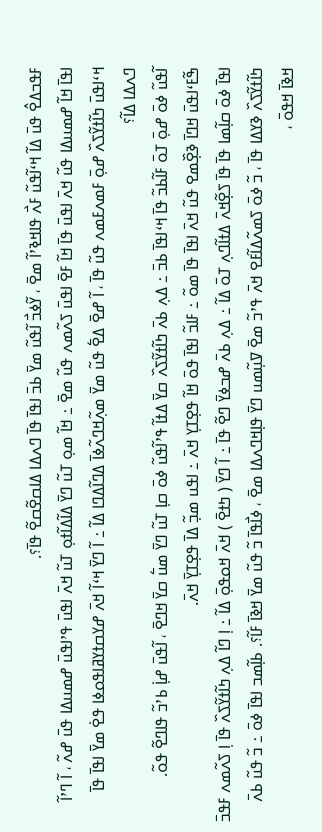ߓߟߏߡߐ߮ ߟߎ߫ ߡߊ߬ ߞߵߊ߬ߟߎ߬ ߓߍ߯ ߟߊߞߢߴߊ߬ ߘߐ߫ ، ߌ߬ߦߏ߯ ߊ߬ߟߎ߬ ߘߌ߫ ߕߏ߫ ߊߟߊ߫ ߟߊ߫ ߣߍߡߊ ߡߊߛߐ߬ߛߐ߬ ߟߊ߫؟.
ߊߟߊ߫ ߞߊ߬ ߝߘߎߡߊ ߟߎ߬ ߞߍ߫ ߊߟߎ߫ ߟߊ߫ ߞߊ߬ ߓߐ߫ ߊߟߎ߫ ߖߍ߬ߘߍ ߟߎ߬ ߘߐ߫ ߸ ߞߊ߬ ߘߋ߲ ߠߎ߬ ߣߌ߫ ߡߊ߬ߡߊ߬ߙߋ߲ ߠߎ߬ ߞߍ߫ ߊߟߎ߫ ߟߴߊߟߎ߫ ߝߘߎߡߊ ߟߎ߫ ߝߍ߬ ، ߊ߬ ߣߴߊ߬ ߞߵߊߟߎ߫ ߤߊ߬ߙߌ߬ߖߍ߰ ߝߋ߲߫ ߓߘߍߓߘߍ ߟߎ߬ ߟߊ߫ ، ߊ߬ ߝߐ߫ ߡߐ߱ ߟߎ߬ ߘߌ߫ ߘߍ߲߬ߞߣߍ߬ߦߊ߫ ߡߣߊ߬ߡߣߊ ߡߊ߬ ߸ ߊ߬ ߣߌ߫ ߞߵߊ߬ ߞߍ߫ ߝߌߛߙߌߥߊߟߋߦߊ ߟߐ߭ ߘߌ߫ ߊߟߊ߫ ߟߊ߫ ߣߍߡߊ ߡߊ߬؟
ߊ߬ߟߎ߬ ߦߋ߫ ߝߋ߲߫ ߠߋ߫ ߓߊ߬ߕߏ߬ ߟߊ߫ ߞߵߊߟߊ߫ ߕߏ߫ ߸ ߡߍ߲ ߕߍ߫ ߤߊ߬ߙߌ߬ߖߍ߰ ߛߌ߫ ߡߙߊ߬ ߟߴߊ߬ߟߎ߬ ߦߋ߫ ߛߊ߲ ߠߎ߬ ߣߌ߫ ߘߎ߱ ߛߌ߫ ߞߣߐ߫ ، ߊ߬ߟߎ߫ ߝߊ߲߭ ߕߴߏ߬ ߟߊߣߐ߬ ߟߋ߬.
ߒ߬ߓߵߊߟߎ߫ ߞߣߊ߫ ߢߐ߲߰ߘߐ ߟߎ߬ ߞߍ߫ ߊߟߊ߫ ߟߊ߫ ߘߋ߬ ߸ ߓߊߏ߬ ߊߟߊ߫ ߟߋ߫ ߞߊ߬ ߟߐ߲ߠߌ߲ ߞߍ߫ ߸ ߊߟߎ ߘߏ߲߬ ߡߊ߫ ߟߐ߲ߠߌ߲߫ ߞߍ߫.
ߊߟߊ߫ ߦߋ߫ ߛߊ߲߬ߘߊ ߟߊ߫ ߟߊ߫ ߖߐ߲߬ߞߍ߫ ߡߙߊ߬ߣߍ߲ ߠߋ߫ ߡߊ߬ ߸ ߡߍ߲ ߕߍ߫ ߝߏߦߌ߫ ߣߐ߬ ߟߊ߫ ߸ ߊ߬ ߣߌ߫ ( ߤߙߐ߫ ) ߞߍ߫ ߞߋߟߋ߲߫ ߡߊ߬ ߸ ߊ߲ ߣߊ߬ ߡߍ߲ ߤߊ߬ߙߌ߬ߖߍ߰ ߟߊ߫ ߊ߲ ߖߍ߬ߘߍ ߓߟߏ߫ ߤߊ߬ߙߌ߬ߖߍ߰ ߢߌߡߊ ߟߊ߫ ، ߏ߬ ߦߋ߫ ߖߘߍ߬ߡߊ߬ߓߐ ߞߍ߫ ߟߴߏ߬ ߘߐ߫ ߜߎ߲߬ߘߎ ߣߌ߫ ߟߊ߲ߞߣߍߡߊ ߘߐ߫ ، ߦߊ߯ߟߊ߫ ߏ߬ ߟߎ߬ ߘߌ߫ ߞߢߊ߫ ߓߊ߬؟. ߕߊ߲߬ߘߏ ߊߟߊ߫ ߦߋ߫ ߸ ߏ߬ ߟߎ߬ ߕߍ߫ ߞߢߊ߫ ߞߟߋ߫ ،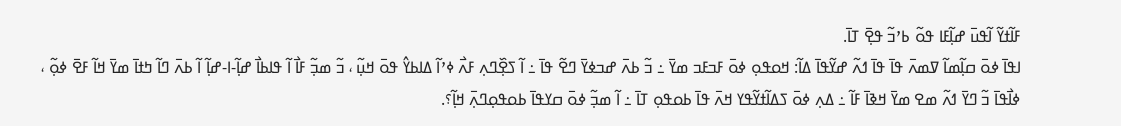ߓߊ߬ߙߌ߬ ߊ߬ߟߎ߫ ߝߊ߲߬ߓߊ ߟߋ߬ ߕߴߏ߬ ߟߐ߲߫ ߠߊ߫.
ߊߟߊ߫ ߦߋ߫ ߛߊ߲߬ߘߊ߬ ߜߘߍ߫ ߟߊ߫ ߟߊ߫ ߗߍ߬ ߝߌ߬ߟߊ߫ ߡߊ߬: ߞߋߟߋ߲ ߦߋ߫ ߓߏߓߏ ߘߌ߫ ߸ ߏ߬ ߕߍ߫ ߝߏߦߌ߫ ߣߐ߬ ߟߊ߫ ߸ ߊ߬ ߖߐ߲߰ߣߍ߲ ߓߍ߯ ߦߴߊ߬ ߡߊߕߌ߮ ߟߋ߫ ߞߎ߲߬ ، ߏ߬ ߘߏ߲߬ ߓߊ߯ ߊ߬ ߟߊߕߊ߯ ߝߊ߲߬-ߊ-ߝߊ߲߬ ߊ߬ ߕߍ߫ ߣߊ߬ ߤߙߊ߫ ߘߌ߫ ߞߊ߬ ߓߐ߫ ߦߋ߲߬ ، ߦߊ߯ߟߊ߫ ߏ߬ ߣߌ߫ ߗߍ߬ ߘߐ ߘߌ߫ ߞߢߊ߫ ߓߊ߬ ߸ ߡߍ߲ ߦߋ߫ ߖߡߊ߬ߙߌ߬ߟߌ ߞߍ߫ ߟߊ߫ ߕߋߟߋ߲ ߠߊ߫ ߸ ߊ߬ ߘߏ߲߬ ߦߋ߫ ߛߌߟߊ߫ ߕߋߟߋ߲ߣߍ߲߫ ߞߊ߲߬؟.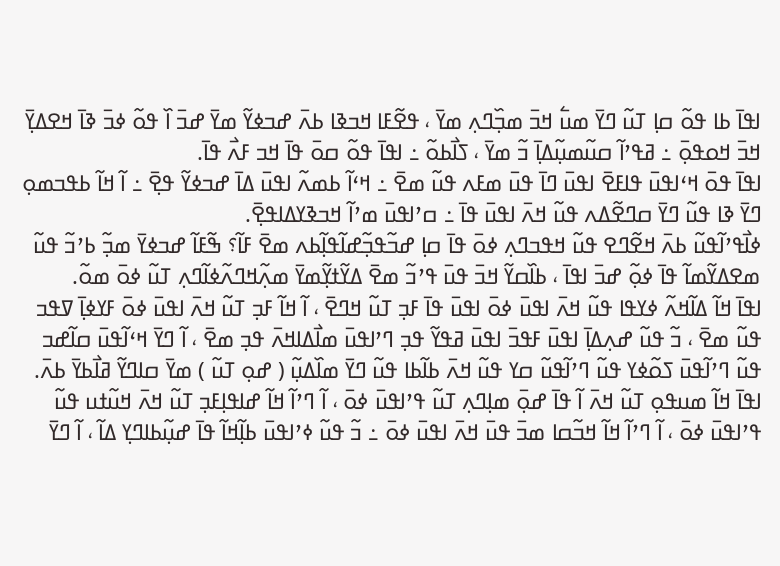ߊߟߊ߫ ߕߊ ߟߋ߬ ߛߊ߲ ߠߎ߬ ߣߌ߫ ߘߎ߱ ߞߏ߫ ߘߏ߲߰ߣߍ߲ ߘߌ߫ ، ߟߐ߬ߓߊ ߞߏߢߊ ߕߍ߫ ߝߏߦߌ߬ ߘߌ߫ ߝߏ߫ ߊ߰ ߟߋ߬ ߦߏ߫ ߢߊ߫ ߞߐߡߌ߲߫ ߞߏ߫ ߞߋߟߋ߲߫ ߸ ߥߟߴߊ߬ ߛߎ߬ߘߎ߲߬ߡߊ߲߫ ߏ߬ ߘߌ߫ ، ߖߊ߯ߕߋ߬ ߸ ߊߟߊ߫ ߟߋ߬ ߛߋ߫ ߟߊ߫ ߞߏ ߓߍ߯ ߟߊ߫.
ߊߟߊ߫ ߟߋ߫ ߞߵߊߟߎ߫ ߟߊߓߐ߫ ߊߟߎ߫ ߣߊ߫ ߟߎ߫ ߘߓߍ ߟߎ߬ ߘߐ߫ ߸ ߞߵߊ߬ ߕߘߍ߬ ߊߟߎ߫ ߡߊ߫ ߝߏߦߌ߬ ߟߐ߲߫ ߸ ߊ߬ ߞߊ߬ ߕߟߏߘߋ߲ ߣߌ߫ ߢߊ ߟߎ߬ ߣߌ߫ ߛߣߐ߬ߡߍ ߟߎ߬ ߞߍ߫ ߊߟߎ߫ ߟߊ߫ ߸ ߛߴߊߟߎ߫ ߘߴߊ߬ ߞߏߢߌߡߊߟߐ߲߫.
ߦߊ߯ߟߴߊ߬ߟߎ߬ ߕߍ߫ ߞߐ߬ߣߐ ߟߎ߬ ߞߟߏߣߍ߲ ߦߋ߫ ߟߊ߫ ߛߊ߲ ߝߏ߬ߟߏ߲߬ߝߊ߬ߟߊ߲߬ߕߍ ߘߐ߫ ߓߊ߬؟ ߒ߬ߓߊ߬ ߝߏߦߌ߫ ߘߏ߲߬ ߕߴߏ߬ ߟߎ߬ ߘߐߡߌ߬ߘߊ߬ ߟߊ߫ ߦߋ߲߬ ߝߏ߫ ߊߟߊ߫ ، ߕߊ߰ߛߌ߬ ߞߏ߫ ߟߎ߫ ߟߴߏ߬ ߘߐ߫ ߡߌ߬ߙߌ߲߬ߘߌ߫ ߘߍ߲߬ߞߣߍ߬ߦߊ߬ߣߍ߲ ߠߎ߬ ߦߋ߫ ߘߋ߬.
ߊߟߊ߫ ߞߊ߬ ߡߊ߬ߞߍ߬ ߦߌߟߊ ߟߎ߬ ߞߍ߫ ߊߟߎ߫ ߦߋ߫ ߊߟߎ߫ ߟߊ߫ ߓߏ߲ ߠߎ߬ ߞߣߐ߫ ، ߊ߬ ߞߊ߬ ߓߏ߲ ߠߎ߬ ߞߍ߫ ߊߟߎ߫ ߦߋ߫ ߓߌߦߊ߲߫ ߜߟߏ ߟߎ߬ ߘߐ߫ ، ߏ߬ ߟߎ߬ ߝߍ߲ߡߊ߲߫ ߊߟߎ߫ ߓߟߏ߫ ߊߟߎ߫ ߥߟߌ߬ ߟߏ߲ ߣߴߊߟߎ߫ ߘߊ߯ߡߊߞߍ߫ ߟߏ߲ ߘߐ߫ ، ߊ߬ ߣߌ߫ ߞߵߊ߬ߟߎ߫ ߛߊ߬ߝߏ ߟߎ߬ ߣߴߊ߬ߟߎ߫ ߖߋ߬ߦߌ ߟߎ߬ ߣߴߊ߬ߟߎ߬ ߛߌ ߟߎ߬ ߞߍ߫ ߕߊ߬ߕߊ ߟߎ߬ ߣߌ߫ ߘߊ߰ߡߎ߲߬ ( ߝߋ߲ ߠߎ߬ ) ߘߌ߫ ߛߊߣߌ߬ ߥߊ߯ߕߌ߫ ߕߍ߫.
ߊߟߊ߫ ߞߊ߬ ߘߎߟߋ߲ ߠߎ߬ ߞߍ߫ ߊ߬ ߟߊ߫ ߝߋ߲߫ ߘߊ߲ߣߍ߲ ߠߎ߬ ߟߴߊߟߎ߫ ߦߋ߫ ، ߊ߬ ߣߴߊ߬ ߞߊ߬ ߝߊߟߊ߲ߓߏ߲ ߠߎ߬ ߞߍ߫ ߞߎ߬ߙߎ ߟߎ߬ ߟߴߊߟߎ߫ ߦߋ߫ ، ߊ߬ ߣߴߊ߬ ߞߊ߬ ߞߏ߬ߛߊ ߘߏ߫ ߟߎ߫ ߞߍ߫ ߊߟߎ߫ ߦߋ߫ ߸ ߏ߬ ߟߎ߬ ߦߴߊߟߎ߫ ߕߊ߲߬ߞߊ߬ ߟߊ߫ ߝߎ߲߬ߕߊߣߌ߲ ߡߊ߬ ، ߊ߬ ߣߌ߫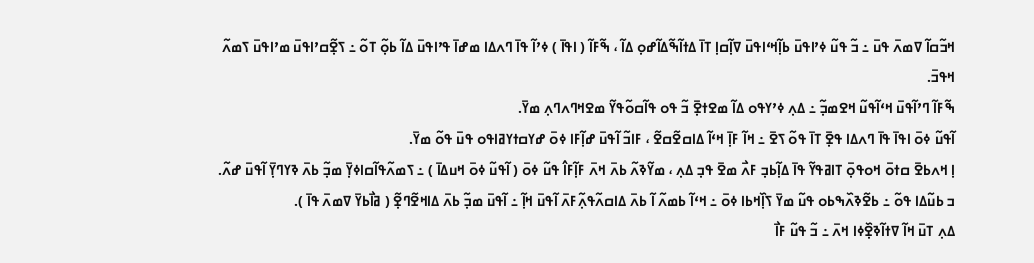ߞߏ߬ߛߊ߬ ߜߘߍ߫ ߟߎ߫ ߸ ߏ߬ ߟߎ߬ ߦߴߊߟߎ߫ ߕߊ߲߬ߞߵߊߟߎ߫ ߜߊ߲߬ߛߊ߲ ߠߊ߫ ߡߙߊ߬ߒ߬ߡߊ߬ߝߋ߲ ߡߊ߬ ، ߒ߬ߓߊ߬ ( ߊߟߊ߫ ) ߦߴߊ߬ ߟߊ߫ ߣߍߡߊ ߘߝߊ߫ ߟߴߊߟߎ߫ ߡߊ߬ ߕߋ߲߬ ߠߋ߬ ߸ ߖߐ߲߬ߛߴߊߟߎ߫ ߘߴߊߟߎ߫ ߖߘߍ߬ ߞߟߏ߫.
ߒ߬ߓߊ߬ ߣߴߊ߬ߟߎ߫ ߞߵߊ߬ߟߎ߬ ߞߐߘߏ߲߬ ߸ ߡߍ߲ ߦߴߌߟߋ ߡߊ߬ ߘߐߙߐ߲߫ ߏ߬ ߟߋ ߟߊ߬ߛߋ߬ߟߌ߬ ߘߐߞߣߍߣߍ߲ ߘߌ߫.
ߊ߬ߟߎ߬ ߦߋ߫ ߊߟߊ߫ ߟߊ߫ ߣߍߡߊ ߟߐ߲߫ ߠߊ߫ ߟߋ߬ ߖߐ߫ ߸ ߞߊ߬ ߓߊ߲߫ ߞߵߊ߬ ߡߊߛߐ߬ߛߐ߬ ، ߓߊߏ߬ ߊ߬ߟߎ߫ ߝߊ߲߬ߓߊ ߦߋ߫ ߝߌߛߙߌߥߊߟߋ ߟߎ߫ ߟߋ߬ ߘߌ߫.
ߊ߲ ߞߍߕߐ߫ ߛߙߋ߫ ߞߋߟߋ߲߫ ߠߊߥߟߌ߬ ߟߊ߫ ߡߊ߲߬ߕߏ߲ ߓߍ߯ ߘߐ߫ ߟߏ߲ ߡߍ߲ ، ߘߌ߬ߢߍ߬ ߕߍ߫ ߞߍ߫ ߓߊ߲߬ߓߊ߮ ߟߎ߬ ߦߋ߫ ( ߊ߬ߟߎ߬ ߦߋ߫ ߞߎߡߊ߫ ) ߸ ߖߘߍ߬ߟߊ߬ߛߊߦߌ߲߫ ߘߏ߲߬ ߕߍ߫ ߢߌߣߌ߲߫ ߊ߬ߟߎ߫ ߝߍ߬.
ߏ ߕߎ߬ߡߊ ߟߋ߬ ߸ ߕߐ߬ߢߍ߰ߒߕߋ ߟߎ߬ ߘߌ߫ ߖߊ߲߰ߞߕߊ ߦߋ߫ ߸ ߞߵߊ߬ ߕߘߍ߬ ߊ߬ ߕߍ߫ ߡߊߛߍ߬ߟߍ߲߬ߓߍ߫ ߊ߬ߟߎ߫ ߞߊ߲߬ ߸ ߊ߬ߟߎ߫ ߘߏ߲߬ ߕߍ߫ ߡߊߞߐ߬ߣߐ߲߬ ( ߥߊ߯ߕߌ߫ ߜߘߍ߫ ߟߊ߫ ).
ߡߍ߲ ߠߎ߫ ߞߊ߬ ߜߙߊ߬ߢߐ߲߰ߦߊ ߞߍ߫ ߸ ߏ߬ ߟߎ߬ ߓߊ߯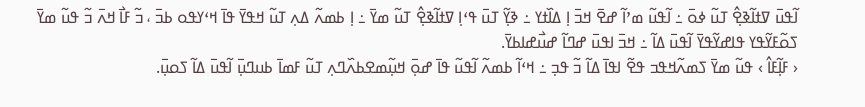ߊ߬ߟߎ߫ ߜߙߊ߬ߢߐ߲߮ ߠߎ߬ ߦߋ߫ ߸ ߊ߬ߟߎ߬ ߘߴߊ߬ ߝߐ߫ ߞߏ߫ ߊ߲ ߡߊ߰ߙߌ ߸ ߢߌ߲߬ ߠߎ߫ ߟߵߊ߲ ߜߙߊ߬ߢߐ߲߮ ߠߎ߬ ߘߌ߫ ߸ ߊ߲ ߕߘߍ߬ ߡߍ߲ ߠߎ߬ ߞߟߌ߫ ߟߊ߫ ߞߵߌߟߋ ߕߏ߫ ، ߏ߬ ߓߊ߯ ߞߍ߫ ߏ߬ ߟߎ߬ ߘߌ߫ ߖߋ߬ߓߌ߬ߟߌ ߟߊߝߌ߬ߟߌ߫ ߊ߬ߟߎ߫ ߡߊ߬ ߸ ߞߏ߫ ߊߟߎ߫ ߝߣߊ߬ ߝߎ߯ߝߊߕߌ߫.
‹ ߓߊ߲߬ߓߊ߮ › ߟߎ߬ ߘߌ߫ ߖߘߍ߬ߞߟߏ ߟߐ߬ ߊߟߊ߫ ߡߊ߬ ߏ߬ ߟߏ߲ ߸ ߞߵߊ߬ ߕߘߍ߬ ߊ߬ߟߎ߬ ߟߊ߫ ߝߋ߲߫ ߞߎ߲߬ߘߐߕߍ߰ߣߍ߲ ߠߎ߬ ߓߘߊ߫ ߕߎߣߎ߲߫ ߊ߬ߟߎ߫ ߡߊ߬ ߖߋߎ߲߫.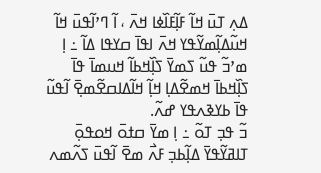ߡߍ߲ ߠߎ߫ ߞߊ߬ ߓߊ߲߬ߓߊ߰ߦߊ ߞߍ߫ ، ߊ߬ ߣߴߊ߬ߟߎ߫ ߞߊ߬ ߞߎ߬ߡߊ߲߬ߘߌ߬ߟߌ ߞߍ߫ ߊߟߊ߫ ߛߌߟߊ ߡߊ߬ ߸ ߊ߲ ߘߴߏ߬ ߟߎ߬ ߖߘߌ߫ ߖߊ߲߰ߞߕߊ߬ ߞߎߘߊ߫ ߟߊ߫ ߖߊ߲߰ߞߕߊ߫ ߞߘߐ߬ߡߊ߲ ߞߊ߲߬ ߞߊ߬ߡߊߛߐ߬ߘߐ߲߫ ߊ߬ߟߎ߬ ߟߊ߫ ߕߌߢߍߟߌ ߝߍ߬.
ߏ߬ ߟߏ߲ ߠߋ߬ ߸ ߊ߲ ߘߌ߫ ߛߙߋ߫ ߞߋߟߋ߲߫ ߠߊߥߌ߬ߟߌ߫ ߡߊ߲߬ߕߏ߲ ߓߍ߯ ߘߐ߫ ߊ߬ߟߎ߫ ߖߍ߬ߘߍ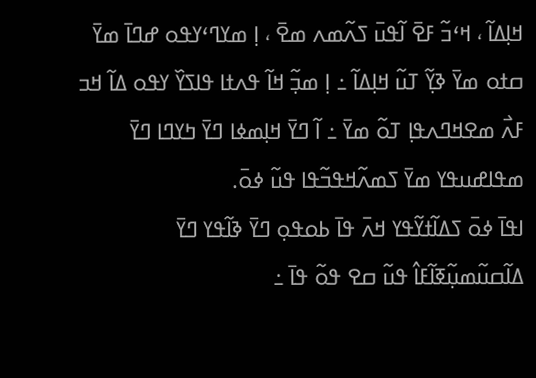ߞߊ߲ߡߊ߬ ، ߞߵߏ߬ ߓߐ߫ ߊ߬ߟߎ߫ ߖߍ߬ߘߍ ߘߐ߫ ، ߊ߲ ߘߌߣߵߌߟߋ ߝߣߊ߫ ߘߌ߫ ߛߙߋ ߘߌ߫ ߢߌ߲߬ ߠߎ߬ ߞߊ߲ߡߊ߬ ߸ ߊ߲ ߘߏ߲߬ ߞߊ߬ ߟߍߙߊ ߟߊߖߌ߰ ߌߟߋ ߡߊ߬ ߞߏ ߓߍ߯ ߘߐߞߣߍߟߊ߲ ߠߋ߬ ߘߌ߫ ߸ ߊ߬ ߣߌ߫ ߞߊ߲ߘߦߊ ߣߌ߫ ߤߌߣߊ ߣߌ߫ ߘߟߊߝߎߟߌ ߘߌ߫ ߖߘߍ߬ߞߟߏ߬ߟߊ ߟߎ߬ ߦߋ߫.
ߊߟߊ߫ ߦߋ߫ ߖߡߊ߬ߙߌ߬ߟߌ ߞߍ߫ ߟߊ߫ ߕߋߟߋ߲ ߣߌ߫ ߢߊ߬ߟߌ ߣߌ߫ ߡߊ߬ߛߎ߬ߘߎ߲߬ߧߊ߬ߓߊ߮ ߟߎ߬ ߛߐ ߟߋ߬ ߟߊ߫ ߸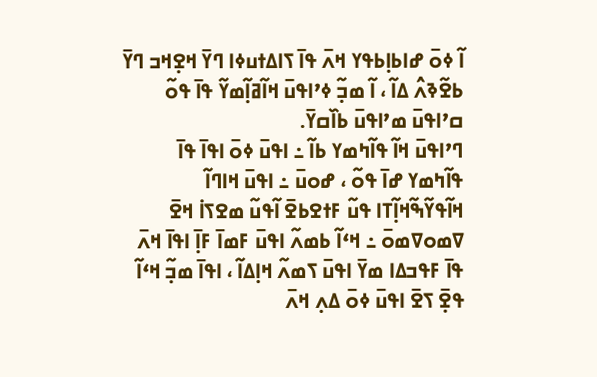ߊ߬ ߦߋ߫ ߝߊߕߊ߲ߕߟߌ ߞߍ߫ ߟߊ߫ ߖߊߡߙߎߦߊ ߣߌ߫ ߞߐ߲ߞߏ ߣߌ߫ ߕߐ߬ߢߍ߮ ߡߊ߬ ، ߊ߬ ߘߏ߲߬ ߦߴߊߟߎ߫ ߞߊ߬ߥߊ߲߬ߘߌ߬ ߟߊ߫ ߟߋ߬ ߛߴߊߟߎ߫ ߘߴߊߟߎ߫ ߕߊ߰ߛߌ߫.
ߣߴߊߟߎ߫ ߞߊ߬ ߟߊ߬ߤߘߌ ߕߊ߬ ߸ ߊߟߎ߫ ߦߋ߫ ߊߟߊ߫ ߟߊ߫ ߟߊ߬ߤߘߌ ߝߊ߫ ߟߋ߬ ، ߝߋߎ߫ ߸ ߊߟߎ߫ ߞߊߣߊ߬ ߞߊ߬ߟߌ߬ߒ߬ߞߊ߲߬ߠߊ ߟߎ߬ ߓߙߐߕߐ߫ ߊ߬ߟߎ߬ ߘߐߖߊ߭ ߞߐ߫ ߜߘߋߜߘߋ߫ ߸ ߞߵߊ߬ ߕߘߍ߬ ߊߟߎ߫ ߓߘߊ߫ ߓߊ߲߫ ߊߟߊ߫ ߞߍ߫ ߟߊ߫ ߓߟߏߡߊ ߘߌ߫ ߊߟߎ߫ ߖߘߍ߬ ߞߊ߲ߡߊ߬ ، ߊߟߊ߫ ߘߏ߲߬ ߞߵߊ߬ ߟߐ߲߫ ߖߐ߫ ߊߟߎ߫ ߦߋ߫ ߡߍ߲ ߞߍ߫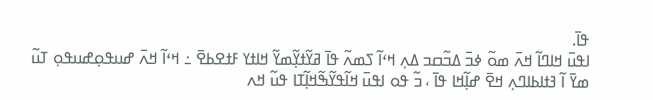ߟߊ߫.
ߊߟߎ߫ ߞߊߣߊ߬ ߞߍ߫ ߘߋ߬ ߦߏ߫ ߡߏ߬ߛߏ ߡߍ߲ ߞߵߊ߬ ߖߘߍ߬ ߟߊ߫ ߥߌ߬ߙߌ߲߬ߘߌ߬ ߞߊߙߌ ߓߙߐߕߐ߫ ߸ ߞߵߊ߬ ߞߍ߫ ߝߎߟߋ߲ߝߎߟߋ߲ ߠߎ߬ ߘߌ߫ ߊ߬ ߔߙߊߕߊߣߍ߲ ߞߐ߫ ߝߊ߲߬ߞߊ ߟߊ߫ ، ߏ߬ ߟߋ ߊߟߎ߫ ߞߊ߬ߟߌ߬ߒ߬ߞߊ߲߬ߠߊ ߟߎ߬ ߞߍ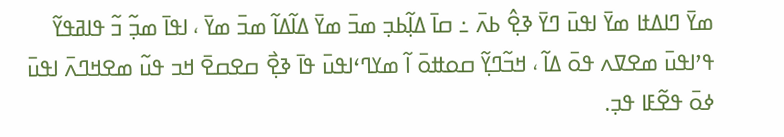ߘߌ߫ ߣߊߡߙߊ ߘߌ߫ ߊߟߎ߫ ߣߌ߫ ߢߐ߲߮ ߕߍ߫ ߸ ߛߊ߫ ߡߊ߲߬ߕߏ߲ ߘߏ߫ ߘߌ߫ ߡߊ߬ߡߊ߬ ߘߏ߫ ߘߌ߫ ، ߊߟߊ߫ ߘߏ߲߬ ߏ߬ ߟߊߥߟߌ߬ ߟߴߊߟߎ߫ ߘߐߜߍ ߟߋ߫ ߡߊ߬ ، ߞߏ߬ߣߌ߲߬ ߛߋߚߋ߫ ߊ߬ ߘߌߣߵߊߟߎ߫ ߟߊ߫ ߢߐ߲߯ ߛߐߛߐ߫ ߞߏ ߟߎ߬ ߘߐߞߣߍ߫ ߊߟߎ߫ ߦߋ߫ ߟߐ߬ߓߊ ߟߏ߲.